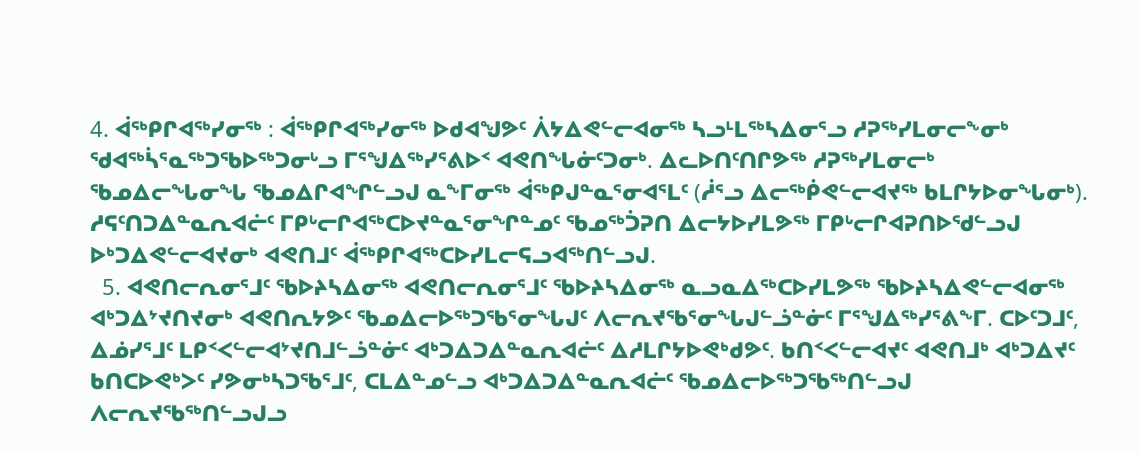4. ᐋᖅᑭᒋᐊᖅᓯᓂᖅ : ᐋᖅᑭᒋᐊᖅᓯᓂᖅ ᐅᑯᐊᖑᕗᑦ ᐲᔭᐃᕙᓪᓕᐊᓂᖅ ᓴᓗᒻᒪᖅᓴᐃᓂᕐᓗ ᓱᕈᖅᓯᒪᓂᓕᖕᓂᒃ ᖁᐊᖅᓵᕐᓇᖅᑐᖃᐅᖅᑐᓂᒡᓗ ᒥᕐᖑᐃᖅᓯᕐᕕᐅᑉ ᐊᕙᑎᖓᓃᑦᑐᓂᒃ. ᐃᓚᐅᑎᑦᑎᒋᕗᖅ ᓱᕈᖅᓯᒪᓂᓕᒃ ᖃᓄᐃᓕᖓᓂᖓ ᖃᓄᐃᒋᐊᖏᓪᓗᒍ ᓇᖕᒥᓂᖅ ᐋᖅᑭᒍᓐᓇᕐᓂᐊᕐᒪᑦ (ᓲᕐᓗ ᐃᓕᖅᑮᕙᓪᓕᐊᔪᖅ ᑲᒪᒋᔭᐅᓂᖓᓂᒃ). ᓱᕋᑦᑎᑐᐃᓐᓇᕆᐊᓖᑦ ᒥᑭᒡᓕᒋᐊᖅᑕᐅᔪᓐᓇᕐᓂᖏᓐᓄᑦ ᖃᓄᖅᑑᕈᑎ ᐃᓕᔭᐅᓯᒪᕗᖅ ᒥᑭᒡᓕᒋᐊᕈᑎᐅᖁᓪᓗᒍ ᐅᒃᑐᐃᕙᓪᓕᐊᔪᓂᒃ ᐊᕙᑎᒧᑦ ᐋᖅᑭᒋᐊᖅᑕᐅᓯᒪᓕᕋᓗᐊᖅᑎᓪᓗᒍ.
  5. ᐊᕙᑎᓕᕆᓂᕐᒧᑦ ᖃᐅᔨᓴᐃᓂᖅ ᐊᕙᑎᓕᕆᓂᕐᒧᑦ ᖃᐅᔨᓴᐃᓂᖅ ᓇᓗᓇᐃᖅᑕᐅᓯᒪᕗᖅ ᖃᐅᔨᓴᐃᕙᓪᓕᐊᓂᖅ ᐊᒃᑐᐃᔾᔪᑎᔪᓂᒃ ᐊᕙᑎᕆᔭᕗᑦ ᖃᓄᐃᓕᐅᖅᑐᖃᕐᓂᖓᒍᑦ ᐱᓕᕆᔪᖃᕐᓂᖓᒍᓪᓘᓐᓃᑦ ᒥᕐᖑᐃᖅᓯᕐᕕᖕᒥ. ᑕᐅᑦᑐᒧᑦ, ᐃᓅᓯᕐᒧᑦ ᒪᑭᑉᐸᓪᓕᐊᔾᔪᑎᒧᓪᓘᓐᓃᑦ ᐊᒃᑐᐃᑐᐃᓐᓇᕆᐊᓖᑦ ᐃᓱᒪᒋᔭᐅᕙᒃᑯᕗᑦ. ᑲᑎᑉᐸᓪᓕᐊᔪᑦ ᐊᕙᑎᒧᒃ ᐊᒃᑐᐃᔪᑦ ᑲᑎᑕᐅᕙᒃᐳᑦ ᓯᕗᓂᒃᓴᑐᖃᕐᒧᑦ, ᑕᒪᐃᓐᓄᓪᓗ ᐊᒃᑐᐃᑐᐃᓐᓇᕆᐊᓖᑦ ᖃᓄᐃᓕᐅᖅᑐᖃᖅᑎᓪᓗᒍ ᐱᓕᕆᔪᖃᖅᑎᓪᓗᒍᓗ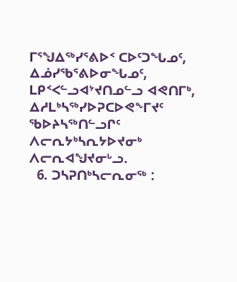ᒥᕐᖑᐃᖅᓯᕐᕕᐅᑉ ᑕᐅᑦᑐᖓᓄᑦ, ᐃᓅᓯᖃᕐᕕᐅᓂᖓᓄᑦ, ᒪᑭᑉᐸᓪᓗᐊᔾᔪᑎᓄᓪᓗ ᐊᕙᑎᒥᒃ, ᐃᓱᒪᒃᓴᖅᓯᐅᕈᑕᐅᕙᖕᒥᔪᑦ ᖃᐅᔨᓴᖅᑎᓪᓗᒋᑦ ᐱᓕᕆᔭᒃᓴᕆᔭᐅᔪᓂᒃ ᐱᓕᕆᐊᖑᔪᓂᒡᓗ.
  6. ᑐᓴᕈᑎᒃᓴᓕᕆᓂᖅ :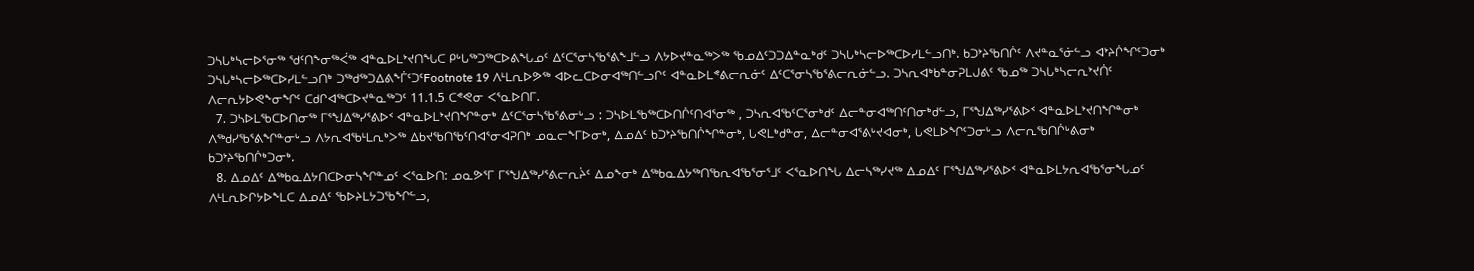ᑐᓴᒐᒃᓴᓕᐅᕐᓂᖅ ᖁᑦᑎᖕᓂᖅᐹᖅ ᐊᓐᓇᐅᒪᔾᔪᑎᖓᑕ ᑭᒡᒐᖅᑐᖅᑕᐅᕕᖓᓄᑦ ᐃᑦᑕᕐᓂᓴᖃᕐᕕᖕᒧᓪᓗ ᐱᔭᐅᔪᓐᓇᖅᐳᖅ ᖃᓄᐃᑦᑐᑐᐃᓐᓇᒃᑯᑦ ᑐᓴᒐᒃᓴᓕᐅᖅᑕᐅᓯᒪᓪᓗᑎᒃ. ᑲᑐᔾᔨᖃᑎᒌᑦ ᐱᔪᓐᓇᕐᓃᓪᓗ ᐊᔾᔨᒌᖏᑦᑐᓂᒃ ᑐᓴᒐᒃᓴᓕᐅᖅᑕᐅᓯᒪᓪᓗᑎᒃ ᑐᖅᑯᖅᑐᐃᕕᖕᒦᑦᑐᑦFootnote 19 ᐱᒻᒪᕆᐅᕗᖅ ᐊᐅᓚᑕᐅᓂᐊᖅᑎᓪᓗᒋᑦ ᐊᓐᓇᐅᒪᕝᕕᓕᕆᓃᑦ ᐃᑦᑕᕐᓂᓴᖃᕐᕕᓕᕆᓃᓪᓗ. ᑐᓴᕆᐊᒃᑲᓐᓂᕈᒪᒍᕕᑦ ᖃᓄᖅ ᑐᓴᒐᒃᓴᓕᕆᔾᔪᑏᑦ ᐱᓕᕆᔭᐅᕙᖕᓂᖏᑦ ᑕᑯᒋᐊᖅᑕᐅᔪᓐᓇᖅᑐᑦ 11.1.5 ᑕᕝᕙᓂ ᐸᕐᓇᐅᑎᒥ.
  7. ᑐᓴᐅᒪᖃᑕᐅᑎᓂᖅ ᒥᕐᖑᐃᖅᓯᕐᕕᐅᑉ ᐊᓐᓇᐅᒪᔾᔪᑎᖏᓐᓂᒃ ᐃᑦᑕᕐᓂᓴᖃᕐᕕᓂᒡᓗ : ᑐᓴᐅᒪᖃᖅᑕᐅᑎᒌᑦᑎᐊᕐᓂᖅ , ᑐᓴᕆᐊᖃᑦᑕᕐᓂᒃᑯᑦ ᐃᓕᓐᓂᐊᖅᑎᑦᑎᓂᒃᑯᓪᓗ, ᒥᕐᖑᐃᖅᓯᕐᕕᐅᑉ ᐊᓐᓇᐅᒪᔾᔪᑎᖏᓐᓂᒃ ᐱᖅᑯᓯᖃᕐᕕᖏᓐᓂᒡᓗ ᐱᔭᕆᐊᖃᒻᒪᕆᒃᐳᖅ ᐃᑲᔪᖃᑎᖃᑦᑎᐊᕐᓂᐊᕈᑎᒃ ᓄᓇᓕᖕᒥᐅᓂᒃ, ᐃᓄᐃᑦ ᑲᑐᔾᔨᖃᑎᒌᖏᓐᓂᒃ, ᒐᕙᒪᒃᑯᓐᓂ, ᐃᓕᓐᓂᐊᕐᕕᒡᔪᐊᓂᒃ, ᒐᕙᒪᐅᖏᑦᑐᓂᒡᓗ ᐱᓕᕆᖃᑎᒌᒡᕕᓂᒃ ᑲᑐᔾᔨᖃᑎᒌᒃᑐᓂᒃ.
  8. ᐃᓄᐃᑦ ᐃᖅᑲᓇᐃᔭᑎᑕᐅᓂᓴᖏᓐᓄᑦ ᐸᕐᓇᐅᑎ: ᓄᓇᕗᕐᒥ ᒥᕐᖑᐃᖅᓯᕐᕕᓕᕆᔩᑦ ᐃᓄᖕᓂᒃ ᐃᖅᑲᓇᐃᔭᖅᑎᖃᕆᐊᖃᕐᓂᕐᒧᑦ ᐸᕐᓇᐅᑎᖓ ᐃᓕᓴᖅᓯᔪᖅ ᐃᓄᐃᑦ ᒥᕐᖑᐃᖅᓯᕐᕕᐅᑉ ᐊᓐᓇᐅᒪᔭᕆᐊᖃᕐᓂᖓᓄᑦ ᐱᒻᒪᕆᐅᒋᔭᐅᖕᒪᑕ ᐃᓄᐃᑦ ᖃᐅᔨᒪᔭᑐᖃᖏᓪᓗ,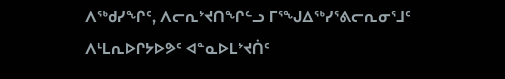ᐱᖅᑯᓯᖏᑦ, ᐱᓕᕆᔾᔪᑎᖏᓪᓗ ᒥᕐᖑᐃᖅᓯᕐᕕᓕᕆᓂᕐᒧᑦ ᐱᒻᒪᕆᐅᒋᔭᐅᕗᑦ ᐊᓐᓇᐅᒪᔾᔪᑏᑦ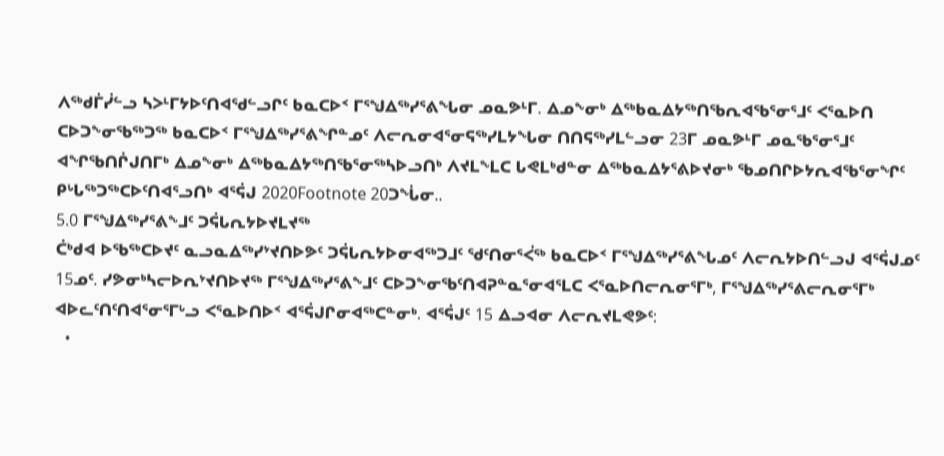ᐱᖅᑯᒦᓰᓪᓗ ᓴᐳᒻᒥᔭᐅᑦᑎᐊᖁᓪᓗᒋᑦ ᑲᓇᑕᐅᑉ ᒥᕐᖑᐃᖅᓯᕐᕕᖓᓂ ᓄᓇᕗᒻᒥ. ᐃᓄᖕᓂᒃ ᐃᖅᑲᓇᐃᔭᖅᑎᖃᕆᐊᖃᕐᓂᕐᒧᑦ ᐸᕐᓇᐅᑎ ᑕᐅᑐᖕᓂᖃᖅᑐᖅ ᑲᓇᑕᐅᑉ ᒥᕐᖑᐃᖅᓯᕐᕕᖏᓐᓄᑦ ᐱᓕᕆᓂᐊᕐᓂᕋᖅᓯᒪᔭᖓᓂ ᑎᑎᕋᖅᓯᒪᓪᓗᓂ 23ᒥ ᓄᓇᕗᒻᒥ ᓄᓇᖃᕐᓂᕐᒧᑦ ᐊᖏᖃᑎᒌᒍᑎᒥᒃ ᐃᓄᖕᓂᒃ ᐃᖅᑲᓇᐃᔭᖅᑎᖃᕐᓂᖅᓴᐅᓗᑎᒃ ᐱᔪᒪᖕᒪᑕ ᒐᕙᒪᒃᑯᓐᓂ ᐃᖅᑲᓇᐃᔭᕐᕕᐅᔪᓂᒃ ᖃᓄᑎᒋᐅᔭᕆᐊᖃᕐᓂᖏᑦ ᑭᒡᒐᖅᑐᖅᑕᐅᑦᑎᐊᕐᓗᑎᒃ ᐊᕐᕌᒍ 2020Footnote 20ᑐᖔᓂ..
5.0 ᒥᕐᖑᐃᖅᓯᕐᕕᖕᒧᑦ ᑐᕌᒐᕆᔭᐅᔪᒪᔪᖅ
ᑖᒃᑯᐊ ᐅᖃᖅᑕᐅᔪᑦ ᓇᓗᓇᐃᖅᓯᔾᔪᑎᐅᕗᑦ ᑐᕌᒐᕆᔭᐅᓂᐊᖅᑐᒧᑦ ᖁᑦᑎᓂᕐᐹᖅ ᑲᓇᑕᐅᑉ ᒥᕐᖑᐃᖅᓯᕐᕕᖓᓄᑦ ᐱᓕᕆᔭᐅᑎᓪᓗᒍ ᐊᕐᕌᒍᓄᑦ 15ᓄᑦ. ᓯᕗᓂᒃᓴᓕᐅᕆᔾᔪᑎᐅᔪᖅ ᒥᕐᖑᐃᖅᓯᕐᕕᖕᒧᑦ ᑕᐅᑐᖕᓂᖃᑦᑎᐊᕈᓐᓇᕐᓂᐊᕐᒪᑕ ᐸᕐᓇᐅᑎᓕᕆᓂᕐᒥᒃ, ᒥᕐᖑᐃᖅᓯᕐᕕᓕᕆᓂᕐᒥᒃ ᐊᐅᓚᑦᑎᑦᑎᐊᕐᓂᕐᒥᒡᓗ ᐸᕐᓇᐅᑎᐅᑉ ᐊᕐᕌᒍᒋᓂᐊᖅᑕᓐᓂᒃ. ᐊᕐᕌᒍᑦ 15 ᐃᓗᐊᓂ ᐱᓕᕆᔪᒪᕙᕗᑦ:
  •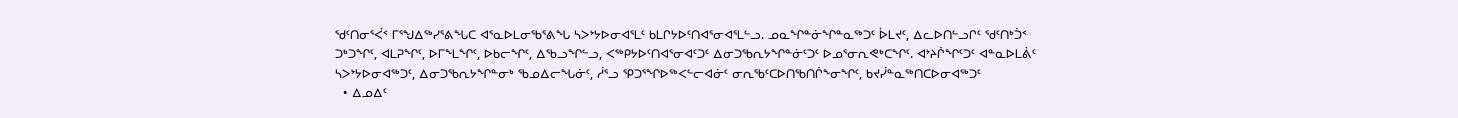ᖁᑦᑎᓂᕐᐹᑉ ᒥᕐᖑᐃᖅᓯᕐᕕᖓᑕ ᐊᕐᓇᐅᒪᓂᖃᕐᕕᖓ ᓴᐳᔾᔭᐅᓂᐊᕐᒪᑦ ᑲᒪᒋᔭᐅᑦᑎᐊᕐᓂᐊᕐᒪᓪᓗ. ᓄᓇᖏᓐᓃᖏᓐᓇᖅᑐᑦ ᐆᒪᔪᑦ, ᐃᓚᐅᑎᓪᓗᒋᑦ ᖁᑦᑎᒃᑑᑉ ᑐᒃᑐᖏᑦ, ᐊᒪᕈᖏᑦ, ᐅᒥᖕᒪᖏᑦ, ᐅᑲᓕᖏᑦ, ᐃᖃᓗᖏᓪᓗ, ᐸᖅᑭᔭᐅᑦᑎᐊᕐᓂᐊᑦᑐᑦ ᐃᓂᑐᖃᕆᔭᖏᓐᓃᑦᑐᑦ ᐅᓄᕐᓂᕆᕙᒃᑕᖏᑦ. ᐊᔾᔨᒌᖏᑦᑐᑦ ᐊᓐᓇᐅᒪᕖᑦ ᓴᐳᔾᔭᐅᓂᐊᖅᑐᑦ, ᐃᓂᑐᖃᕆᔭᖏᓐᓂᒃ ᖃᓄᐃᓕᖓᓃᑦ, ᓲᕐᓗ ᕿᑐᕐᖏᐅᖅᐸᓪᓕᐊᓃᑦ ᓂᕆᖃᑦᑕᐅᑎᖃᑎᒌᖕᓂᖏᑦ, ᑲᔪᓰᓐᓇᖅᑎᑕᐅᓂᐊᖅᑐᑦ
  • ᐃᓄᐃᑦ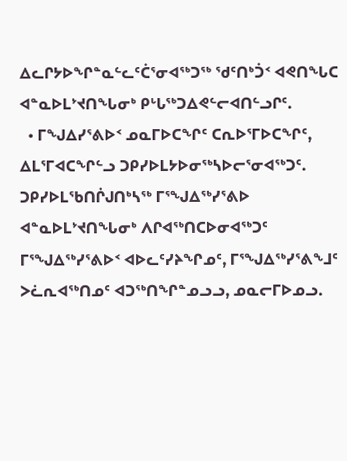ᐃᓚᒋᔭᐅᖏᓐᓇᓪᓚᑦᑖᕐᓂᐊᖅᑐᖅ ᖁᑦᑎᒃᑑᑉ ᐊᕙᑎᖓᑕ ᐊᓐᓇᐅᒪᔾᔪᑎᖓᓂᒃ ᑭᒡᒐᖅᑐᐃᕙᓪᓕᐊᑎᓪᓗᒋᑦ.
  • ᒥᖑᐃᓯᕐᕕᐅᑉ ᓄᓇᒥᐅᑕᖏᑦ ᑕᕆᐅᕐᒥᐅᑕᖏᑦ, ᐃᒪᕐᒥᐊᑕᖏᓪᓗ ᑐᑭᓯᐅᒪᔭᐅᓂᖅᓴᐅᓕᕐᓂᐊᖅᑐᑦ. ᑐᑭᓯᐅᒪᖃᑎᒌᒍᑎᒃᓴᖅ ᒥᕐᖑᐃᖅᓯᕐᕕᐅ ᐊᓐᓇᐅᒪᔾᔪᑎᖓᓂᒃ ᐱᒋᐊᖅᑎᑕᐅᓂᐊᖅᑐᑦ ᒥᕐᖑᐃᖅᓯᕐᕕᐅᑉ ᐊᐅᓚᑦᓯᔨᖏᓄᑦ, ᒥᕐᖑᐃᖅᓯᕐᕕᖕᒧᑦ ᐳᓛᕆᐊᖅᑎᓄᑦ ᐊᑐᖅᑎᖏᓐᓄᓗᓗ, ᓄᓇᓕᒥᐅᓄᓗ.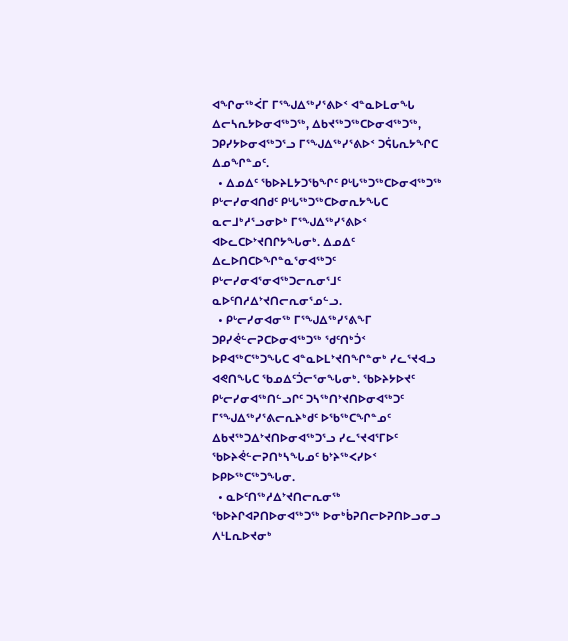ᐊᖏᓂᖅᐹᒥ ᒥᕐᖑᐃᖅᓯᕐᕕᐅᑉ ᐊᓐᓇᐅᒪᓂᖓ ᐃᓕᓴᕆᔭᐅᓂᐊᖅᑐᖅ, ᐃᑲᔪᖅᑐᖅᑕᐅᓂᐊᖅᑐᖅ, ᑐᑭᓯᔭᐅᓂᐊᖅᑐᕐᓗ ᒥᕐᖑᐃᖅᓯᕐᕕᐅᑉ ᑐᕌᒐᕆᔭᖏᑕ ᐃᓄᖏᓐᓄᑦ.
  • ᐃᓄᐃᑦ ᖃᐅᔨᒪᔭᑐᖃᖏᑦ ᑭᒡᒐᖅᑐᖅᑕᐅᓂᐊᖅᑐᖅ ᑭᒡᓕᓯᓂᐊᑎᑯᑦ ᑭᒡᒐᖅᑐᖅᑕᐅᓂᕆᔭᖓᑕ ᓇᓕᒧᒃᓱᕐᓗᓂᐅᒃ ᒥᕐᖑᐃᖅᓯᕐᕕᐅᑉ ᐊᐅᓚᑕᐅᔾᔪᑎᒋᔭᖓᓂᒃ. ᐃᓄᐃᑦ ᐃᓚᐅᑎᑕᐅᖏᓐᓇᕐᓂᐊᖅᑐᑦ ᑭᒡᓕᓯᓂᐊᕐᓂᐊᖅᑐᓕᕆᓂᕐᒧᑦ ᓇᐅᑦᑎᓱᐃᔾᔪᑎᓕᕆᓂᕐᓄᓪᓗ.
  • ᑭᒡᓕᓯᓂᐊᓂᖅ ᒥᕐᖑᐃᖅᓯᕐᕕᖕᒥ ᑐᑭᓯᕚᓪᓕᕈᑕᐅᓂᐊᖅᑐᖅ ᖁᑦᑎᒃᑑᑉ ᐅᑭᐊᖅᑕᖅᑐᖓᑕ ᐊᓐᓇᐅᒪᔾᔪᑎᖏᓐᓂᒃ ᓯᓚᕐᔪᐊᓗ ᐊᕙᑎᖓᑕ ᖃᓄᐃᑦᑑᓕᕐᓂᖓᓂᒃ. ᖃᐅᔨᔭᐅᔪᑦ ᑭᒡᓕᓯᓂᐊᖅᑎᓪᓗᒋᑦ ᑐᓴᖅᑎᔾᔪᑎᐅᓂᐊᖅᑐᑦ ᒥᕐᖑᐃᖅᓯᕐᕕᓕᕆᔨᒃᑯᑦ ᐅᖃᖅᑕᖏᓐᓄᑦ ᐃᑲᔪᖅᑐᐃᔾᔪᑎᐅᓂᐊᖅᑐᕐᓗ ᓯᓚᕐᔪᐊᕐᒥᐅᑦ ᖃᐅᔨᕚᓪᓕᕈᑎᒃᓴᖓᓄᑦ ᑲᔾᔨᖅᐸᓯᐅᑉ ᐅᑭᐅᖅᑕᖅᑐᖓᓂ.
  • ᓇᐅᑦᑎᖅᓱᐃᔾᔪᑎᓕᕆᓂᖅ ᖃᐅᔨᒋᐊᕈᑎᐅᓂᐊᖅᑐᖅ ᐅᓂᒃᑳᕈᑎᓕᐅᕈᑎᐅᓗᓂᓗ ᐱᒻᒪᕆᐅᔪᓂᒃ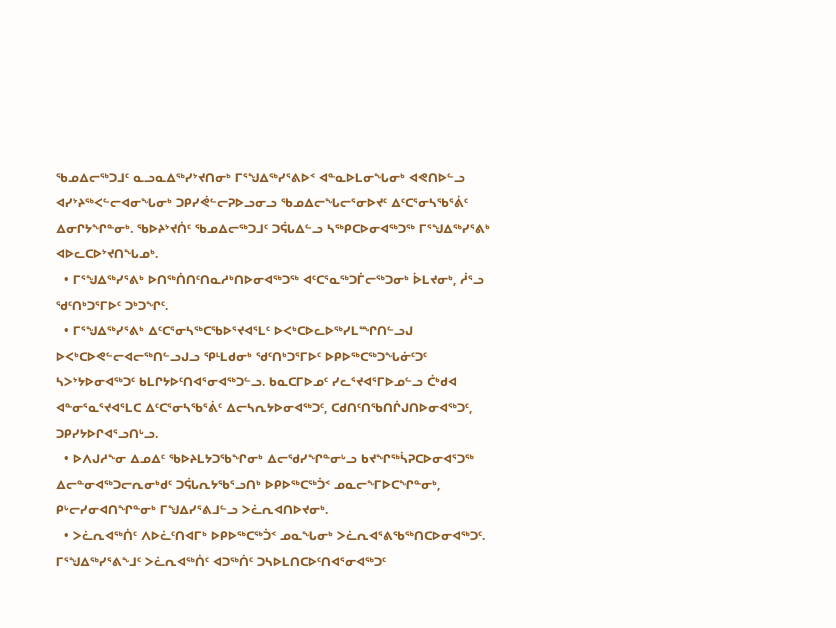ᖃᓄᐃᓕᖅᑐᒧᑦ ᓇᓗᓇᐃᖅᓯᔾᔪᑎᓂᒃ ᒥᕐᖑᐃᖅᓯᕐᕕᐅᑉ ᐊᓐᓇᐅᒪᓂᖓᓂᒃ ᐊᕙᑎᐅᓪᓗ ᐊᓯᔾᔨᖅᐸᓪᓕᐊᓂᖓᓂᒃ ᑐᑭᓯᕚᓪᓕᕈᐅᓗᓂᓗ ᖃᓄᐃᓕᖓᓕᕐᓂᐅᔪᑦ ᐃᑦᑕᕐᓂᓴᖃᕐᕖᑦ ᐃᓂᒋᔭᖏᓐᓂᒃ. ᖃᐅᔨᔾᔪᑏᑦ ᖃᓄᐃᓕᖅᑐᒧᑦ ᑐᕌᒐᐃᓪᓗ ᓴᖅᑭᑕᐅᓂᐊᖅᑐᖅ ᒥᕐᖑᐃᖅᓯᕐᕕᒃ ᐊᐅᓚᑕᐅᔾᔪᑎᖓᓄᒃ.
  • ᒥᕐᖑᐃᖅᓯᕐᕕᒃ ᐅᑎᖅᑏᑎᑦᑎᓇᓱᒃᑎᐅᓂᐊᖅᑐᖅ ᐊᑦᑕᕐᓇᖅᑐᒦᓕᖅᑐᓂᒃ ᐆᒪᔪᓂᒃ, ᓲᕐᓗ ᖁᑦᑎᒃᑐᕐᒥᐅᑦ ᑐᒃᑐᖏᑦ.
  • ᒥᕐᖑᐃᖅᓯᕐᕕᒃ ᐃᑦᑕᕐᓂᓴᖅᑕᖃᐅᕐᔪᐊᕐᒪᑦ ᐅᐸᒃᑕᐅᓚᐅᖅᓯᒪᙱᑎᓪᓗᒍ ᐅᐸᒃᑕᐅᕙᓪᓕᐊᓕᖅᑎᓪᓗᒍᓗ ᕿᒻᒪᑯᓂᒃ ᖁᑦᑎᒃᑐᕐᒥᐅᑦ ᐅᑭᐅᖅᑕᖅᑐᖓᓃᑦᑐᑦ ᓴᐳᔾᔭᐅᓂᐊᖅᑐᑦ ᑲᒪᒋᔭᐅᑦᑎᐊᕐᓂᐊᖅᑐᓪᓗ. ᑲᓇᑕᒥᐅᓄᑦ ᓯᓚᕐᔪᐊᕐᒥᐅᓄᓪᓗ ᑖᒃᑯᐊ ᐊᓐᓂᕐᓇᕐᔪᐊᕐᒪᑕ ᐃᑦᑕᕐᓂᓴᖃᕐᕖᑦ ᐃᓕᓴᕆᔭᐅᓂᐊᖅᑐᑦ, ᑕᑯᑎᑦᑎᖃᑎᒌᒍᑎᐅᓂᐊᖅᑐᑦ, ᑐᑭᓯᔭᐅᒋᐊᕐᓗᑎᒡᓗ.
  • ᐅᐱᒍᓱᖕᓂ ᐃᓄᐃᑦ ᖃᐅᔨᒪᔭᑐᖃᖏᓂᒃ ᐃᓕᖁᓯᖏᓐᓂᒡᓗ ᑲᔪᖏᖅᓵᕈᑕᐅᓂᐊᕐᑐᖅ ᐃᓕᓐᓂᐊᖅᑐᓕᕆᓂᒃᑯᑦ ᑐᕌᒐᕆᔭᖃᕐᓗᑎᒃ ᐅᑭᐅᖅᑕᖅᑑᑉ ᓄᓇᓕᖕᒥᐅᑕᖏᓐᓂᒃ, ᑭᒡᓕᓯᓂᐊᑎᖏᓐᓂᒃ ᒥᖑᐃᓯᕐᕕᒧᓪᓗ ᐳᓛᕆᐊᑎᐅᔪᓂᒃ.
  • ᐳᓛᕆᐊᖅᑏᑦ ᐱᐅᓛᑦᑎᐊᒥᒃ ᐅᑭᐅᖅᑕᖅᑑᑉ ᓄᓇᖓᓂᒃ ᐳᓛᕆᐊᕐᕕᖃᖅᑎᑕᐅᓂᐊᖅᑐᑦ. ᒥᕐᖑᐃᖅᓯᕐᕕᖕᒧᑦ ᐳᓛᕆᐊᖅᑏᑦ ᐊᑐᖅᑏᑦ ᑐᓴᐅᒪᑎᑕᐅᑦᑎᐊᕐᓂᐊᖅᑐᑦ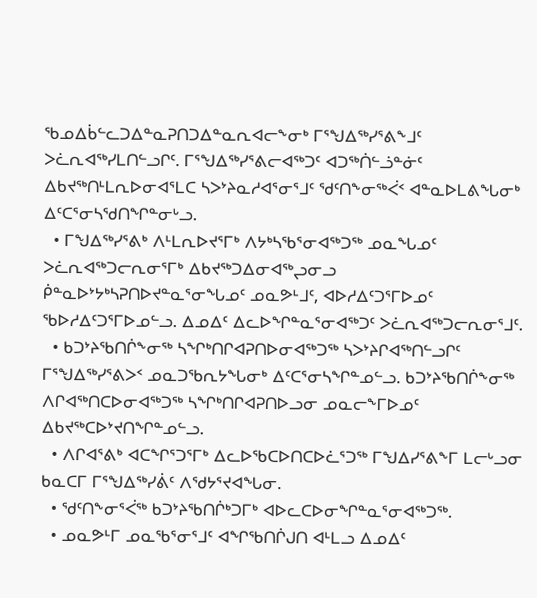ᖃᓄᐃᑳᓪᓚᑐᐃᓐᓇᕈᑎᑐᐃᓐᓇᕆᐊᓕᖕᓂᒃ ᒥᕐᖑᐃᖅᓯᕐᕕᖕᒧᑦ ᐳᓛᕆᐊᖅᓯᒪᑎᓪᓗᒋᑦ. ᒥᕐᖑᐃᖅᓯᕐᕕᓕᐊᖅᑐᑦ ᐊᑐᖅᑏᓪᓘᓐᓃᑦ ᐃᑲᔪᖅᑎᒻᒪᕆᐅᓂᐊᕐᒪᑕ ᓴᐳᔾᔨᓇᓱᐊᕐᓂᕐᒧᑦ ᖁᑦᑎᖕᓂᖅᐹᑉ ᐊᓐᓇᐅᒪᕕᖓᓂᒃ ᐃᑦᑕᕐᓂᓴᖁᑎᖏᓐᓂᒡᓗ.
  • ᒥᖑᐃᖅᓯᕐᕕᒃ ᐱᒻᒪᕆᐅᔪᕐᒥᒃ ᐱᔭᒃᓴᖃᕐᓂᐊᖅᑐᖅ ᓄᓇᖓᓄᑦ ᐳᓛᕆᐊᖅᑐᓕᕆᓂᕐᒥᒃ ᐃᑲᔪᖅᑐᐃᓂᐊᖅᖢᓂᓗ ᑮᓐᓇᐅᔾᔭᒃᓴᕈᑎᐅᔪᓐᓇᕐᓂᖓᓄᑦ ᓄᓇᕗᒻᒧᑦ, ᐊᐅᓱᐃᑦᑐᕐᒥᐅᓄᑦ ᖃᐅᓱᐃᑦᑐᕐᒥᐅᓄᓪᓗ. ᐃᓄᐃᑦ ᐃᓚᐅᖏᓐᓇᕐᓂᐊᖅᑐᑦ ᐳᓛᕆᐊᖅᑐᓕᕆᓂᕐᒧᑦ.
  • ᑲᑐᔾᔨᖃᑎᒌᖕᓂᖅ ᓴᖏᒃᑎᒋᐊᕈᑎᐅᓂᐊᖅᑐᖅ ᓴᐳᔾᔨᒋᐊᖅᑎᓪᓗᒋᑦ ᒥᕐᖑᐃᖅᓯᕐᕕᐳᑉ ᓄᓇᑐᖃᕆᔭᖓᓂᒃ ᐃᑦᑕᕐᓂᓴᖏᓐᓄᓪᓗ. ᑲᑐᔾᔨᖃᑎᒌᖕᓂᖅ ᐱᒋᐊᖅᑎᑕᐅᓂᐊᖅᑐᖅ ᓴᖏᒃᑎᒋᐊᕈᑎᐅᓗᓂ ᓄᓇᓕᖕᒥᐅᓄᑦ ᐃᑲᔪᖅᑕᐅᔾᔪᑎᖏᓐᓄᓪᓗ.
  • ᐱᒋᐊᕐᕕᒃ ᐊᑕᖏᕐᑐᕐᒥᒃ ᐃᓚᐅᖃᑕᐅᑎᑕᐅᓛᕐᑐᖅ ᒥᖑᐃᓯᕐᕕᖕᒥ ᒪᓕᒡᓗᓂ ᑲᓇᑕᒥ ᒥᕐᖑᐃᖅᓯᕖᑦ ᐱᖁᔭᕐᔪᐊᖓᓂ.
  • ᖁᑦᑎᖕᓂᕐᐹᖅ ᑲᑐᔾᔨᖃᑎᒌᒃᑐᒥᒃ ᐊᐅᓚᑕᐅᓂᖏᓐᓇᕐᓂᐊᖅᑐᖅ.
  • ᓄᓇᕗᒻᒥ ᓄᓇᖃᕐᓂᕐᒧᑦ ᐊᖏᖃᑎᒌᒍᑎ ᐊᒻᒪᓗ ᐃᓄᐃᑦ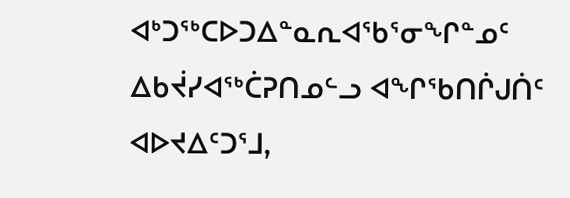ᐊᒃᑐᖅᑕᐅᑐᐃᓐᓇᕆᐊᖃᕐᓂᖏᓐᓄᑦ ᐃᑲᔫᓯᐊᖅᑖᕈᑎᓄᓪᓗ ᐊᖏᖃᑎᒌᒍᑏᑦ ᐊᐅᔪᐃᑦᑐᕐᒧ,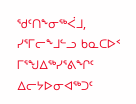ᖁᑦᑎᖕᓂᖅᐹᒧ, ᓯᕐᒥᓕᖕᒧᓪᓗ ᑲᓇᑕᐅᑉ ᒥᕐᖑᐃᖅᓯᕐᕕᖏᑦ ᐃᓕᔭᐅᓂᐊᖅᑐᑦ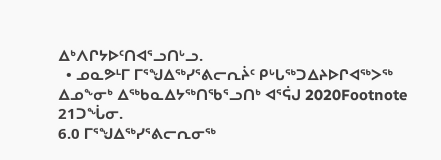ᐃᒃᐱᒋᔭᐅᑦᑎᐊᕐᓗᑎᒡᓗ.
  • ᓄᓇᕗᒻᒥ ᒥᕐᖑᐃᖅᓯᕐᕕᓕᕆᔩᑦ ᑭᒡᒐᖅᑐᐃᔨᐅᒋᐊᖅᐳᖅ ᐃᓄᖕᓂᒃ ᐃᖅᑲᓇᐃᔭᖅᑎᖃᕐᓗᑎᒃ ᐊᕐᕌᒍ 2020Footnote 21ᑐᖔᓂ.
6.0 ᒥᕐᖑᐃᖅᓯᕐᕕᓕᕆᓂᖅ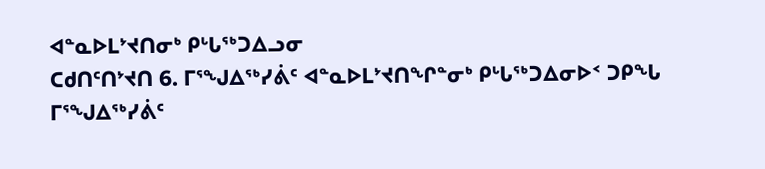ᐊᓐᓇᐅᒪᔾᔪᑎᓂᒃ ᑭᒡᒐᖅᑐᐃᓗᓂ
ᑕᑯᑎᑦᑎᔾᔪᑎ 6. ᒥᕐᖑᐃᖅᓯᕖᑦ ᐊᓐᓇᐅᒪᔾᔪᑎᖏᓐᓂᒃ ᑭᒡᒐᖅᑐᐃᓂᐅᑉ ᑐᑭᖓ
ᒥᕐᖑᐃᖅᓯᕖᑦ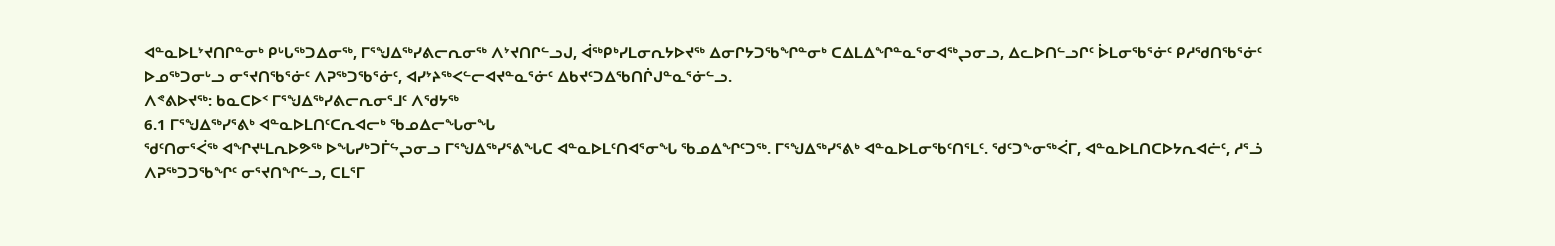ᐊᓐᓇᐅᒪᔾᔪᑎᒋᓐᓂᒃ ᑭᒡᒐᖅᑐᐃᓂᖅ, ᒥᕐᖑᐃᖅᓯᕕᓕᕆᓂᖅ ᐱᔾᔪᑎᒋᓪᓗᒍ, ᐋᖅᑭᒃᓯᒪᓂᕆᔭᐅᔪᖅ ᐃᓂᒋᔭᑐᖃᖏᓐᓂᒃ ᑕᐃᒪᐃᖏᓐᓇᕐᓂᐊᖅᖢᓂᓗ, ᐃᓚᐅᑎᓪᓗᒋᑦ ᐆᒪᓂᖃᕐᓃᑦ ᑭᓱᖁᑎᖃᕐᓃᑦ ᐅᓄᖅᑐᓂᒡᓗ ᓂᕐᔪᑎᖃᕐᓃᑦ ᐱᕈᖅᑐᖃᕐᓃᑦ, ᐊᓯᔾᔨᖅᐸᓪᓕᐊᔪᓐᓇᕐᓃᑦ ᐃᑲᔪᑦᑐᐃᖃᑎᒌᒍᓐᓇᕐᓃᓪᓗ.
ᐱᕝᕕᐅᔪᖅ: ᑲᓇᑕᐅᑉ ᒥᕐᖑᐃᖅᓯᕕᓕᕆᓂᕐᒧᑦ ᐱᖁᔭᖅ
6.1 ᒥᕐᖑᐃᖅᓯᕐᕕᒃ ᐊᓐᓇᐅᒪᑎᑦᑕᕆᐊᓕᒃ ᖃᓄᐃᓕᖓᓂᖓ
ᖁᑦᑎᓂᕐᐹᖅ ᐊᖏᔪᒻᒪᕆᐅᕗᖅ ᐅᖓᓯᒃᑐᒦᖦᖢᓂᓗ ᒥᕐᖑᐃᖅᓯᕐᕕᖓᑕ ᐊᓐᓇᐅᒪᑦᑎᐊᕐᓂᖓ ᖃᓄᐃᖏᑦᑐᖅ. ᒥᕐᖑᐃᖅᓯᕐᕕᒃ ᐊᓐᓇᐅᒪᓂᖃᑦᑎᕐᒪᑦ. ᖁᑦᑐᖕᓂᖅᐹᒥ, ᐊᓐᓇᐅᒪᑎᑕᐅᔭᕆᐊᓖᑦ, ᓱᕐᓘ ᐱᕈᖅᑐᑐᖃᖏᑦ ᓂᕐᔪᑎᖏᓪᓗ, ᑕᒪᕐᒥ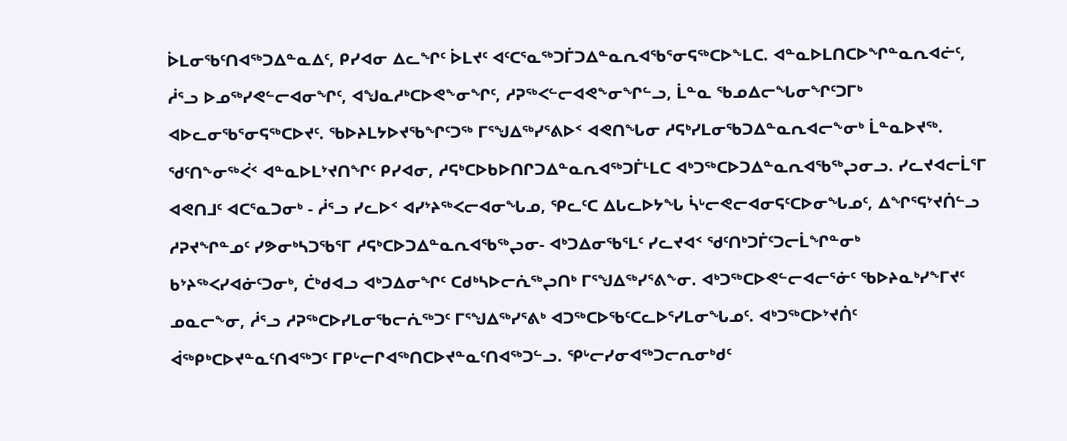ᐆᒪᓂᖃᑦᑎᐊᖅᑐᐃᓐᓇᐃᑦ, ᑭᓯᐊᓂ ᐃᓚᖏᑦ ᐆᒪᔪᑦ ᐊᑦᑕᕐᓇᖅᑐᒦᑐᐃᓐᓇᕆᐊᖃᕐᓂᕋᖅᑕᐅᖕᒪᑕ. ᐊᓐᓇᐅᒪᑎᑕᐅᖏᓐᓇᕆᐊᓖᑦ, ᓲᕐᓗ ᐅᓄᖅᓯᕙᓪᓕᐊᓂᖏᑦ, ᐊᖑᓇᓱᒃᑕᐅᕙᖕᓂᖏᑦ, ᓱᕈᖅᐸᓪᓕᐊᕙᖕᓂᖏᓪᓗ, ᒫᓐᓇ ᖃᓄᐃᓕᖓᓂᖏᑦᑐᒥᒃ ᐊᐅᓚᓂᖃᕐᓂᕋᖅᑕᐅᔪᑦ. ᖃᐅᔨᒪᔭᐅᔪᖃᖏᑦᑐᖅ ᒥᕐᖑᐃᖅᓯᕐᕕᐅᑉ ᐊᕙᑎᖓᓂ ᓱᕋᒃᓯᒪᓂᖃᑐᐃᓐᓇᕆᐊᓕᖕᓂᒃ ᒫᓐᓇᐅᔪᖅ.
ᖁᑦᑎᖕᓂᖅᐹᑉ ᐊᓐᓇᐅᒪᔾᔪᑎᖏᑦ ᑭᓯᐊᓂ, ᓱᕋᒃᑕᐅᑲᐅᑎᒋᑐᐃᓐᓇᕆᐊᖅᑐᒦᒻᒪᑕ ᐊᒃᑐᖅᑕᐅᑐᐃᓐᓇᕆᐊᖃᖅᖢᓂᓗ. ᓯᓚᔪᐊᓕᒫᕐᒥ ᐊᕙᑎᒧᑦ ᐊᑕᕐᓇᑐᓂᒃ - ᓲᕐᓗ ᓯᓚᐅᑉ ᐊᓯᔾᔨᖅᐸᓕᐊᓂᖓᓄ, ᕿᓚᑦᑕ ᐃᒐᓚᐅᔭᖓ ᓵᒡᓕᕙᓕᐊᓂᕋᑦᑕᐅᓂᖓᓄᑦ, ᐃᖏᕐᕋᔾᔪᑏᓪᓗ ᓱᕈᔪᖏᓐᓄᑦ ᓯᕗᓂᒃᓴᑐᖃᕐᒥ ᓱᕋᒃᑕᐅᑐᐃᓐᓇᕆᐊᖃᖅᖢᓂ- ᐊᒃᑐᐃᓂᖃᕐᒪᑦ ᓯᓚᔪᐊᑉ ᖁᑦᑎᒃᑐᒦᑦᑐᓕᒫᖏᓐᓂᒃ ᑲᔾᔨᖅᐸᓯᐊᓃᑦᑐᓂᒃ, ᑖᒃᑯᐊᓗ ᐊᒃᑐᐃᓂᖏᑦ ᑕᑯᒃᓴᐅᓕᕇᖅᖢᑎᒃ ᒥᕐᖑᐃᖅᓯᕐᕕᖕᓂ. ᐊᒃᑐᖅᑕᐅᕙᓪᓕᐊᓕᕐᓃᑦ ᖃᐅᔨᓇᒃᓯᖕᒥᔪᑦ ᓄᓇᓕᖕᓂ, ᓲᕐᓗ ᓱᕈᖅᑕᐅᓯᒪᓂᖃᓕᕇᖅᑐᑦ ᒥᕐᖑᐃᖅᓯᕐᕕᒃ ᐊᑐᖅᑕᐅᖃᑦᑕᓚᐅᕐᓯᒪᓂᖓᓄᑦ. ᐊᒃᑐᖅᑕᐅᔾᔪᑏᑦ ᐋᖅᑭᒃᑕᐅᔪᓐᓇᑦᑎᐊᖅᑐᑦ ᒥᑭᒡᓕᒋᐊᖅᑎᑕᐅᔪᓐᓇᑦᑎᐊᖅᑐᓪᓗ. ᕿᒡᓕᓯᓂᐊᖅᑐᓕᕆᓂᒃᑯᑦ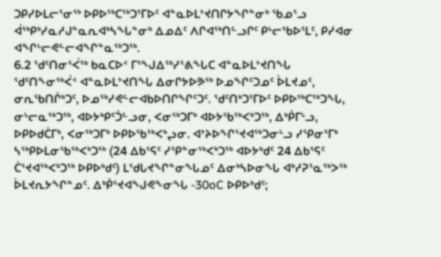ᑐᑭᓯᐅᒪᓕᕐᓂᖅ ᐅᑭᐅᖅᑕᖅᑐᕐᒥᐅᑦ ᐊᓐᓇᐅᒪᔾᔪᑎᒋᔭᖏᓐᓂᒃ ᖃᓄᕐᓗ ᐋᖅᑭᒃᓯᓇᓱᒍᓐᓇᕆᐊᒃᓴᖓᓐᓂᒃ ᐃᓄᐃᑦ ᐱᒋᐊᖅᑎᓪᓗᒋᑦ ᑭᒡᓕᖃᐅᕐᒪᑦ, ᑭᓯᐊᓂ ᐊᖏᒡᓕᕙᓪᓕᐊᖏᓐᓇᖅᑐᖅ.
6.2 ᖁᑦᑎᓂᕐᐹᖅ ᑲᓇᑕᐅᑉ ᒥᕐᖑᐃᖅᓯᕐᕕᖓᑕ ᐊᓐᓇᐅᒪᔾᔪᑎᖓ
ᖁᑦᑎᖕᓂᖅᐹᑉ ᐊᓐᓇᐅᒪᔾᔪᑎᖓ ᐃᓂᒋᔭᐅᕗᖅ ᐅᓄᖏᑦᑐᓄᑦ ᐆᒪᔪᓄᑦ, ᓂᕆᖃᑎᒌᒃᑐᑦ, ᐅᓄᖅᓯᕙᓪᓕᐊᑲᐅᑎᒋᖏᑦᑐᑦ. ᖁᑦᑎᒃᑐᕐᒥᐅᑦ ᐅᑭᐅᖅᑕᖅᑐᖓ, ᓂᒡᓕᓇᖅᑐᖅ, ᐊᐅᔭᒃᑭᑦᑑᓪᓗᓂ, ᐸᓂᖅᑐᒥᒃ ᐊᐅᔭᖃᖅᐸᒃᑐᖅ, ᐃᒃᑮᒥᒡᓗ, ᐅᑭᐅᑯᑖᒥᒃ, ᐸᓂᖅᑐᒥᒃ ᐅᑭᐅᖃᖅᐸᒃᖢᓂ. ᐊᔾᔨᐅᖏᕐᔪᐊᖅᑐᓂᒡᓗ ᓯᕿᓂᕐᒥᒃ ᓴᖅᑭᐅᒪᓂᖃᖅᐸᒃᑐᖅ (24 ᐃᑲᕐᕋᑦ ᓯᕿᓐᓂᖅᐸᒃᑐᖅ ᐊᐅᔭᒃᑯᑦ 24 ᐃᑲᕐᕋᑦ ᑖᕐᔪᐊᖅᐸᒃᑐᖅ ᐅᑭᐅᒃᑯᑦ) ᒪᖁᒐᔪᖏᓐᓂᖓᓄᑦ ᐃᓂᒃᓴᐅᓂᖓ ᐊᒃᓱᕈᕐᓇᖅᐳᖅ ᐆᒪᔪᕆᔭᖏᓐᓄᑦ. ᐃᒃᑮᕐᔪᐊᖑᕙᖕᓂᖓ -30oC ᐅᑭᐅᒃᑯᑦ;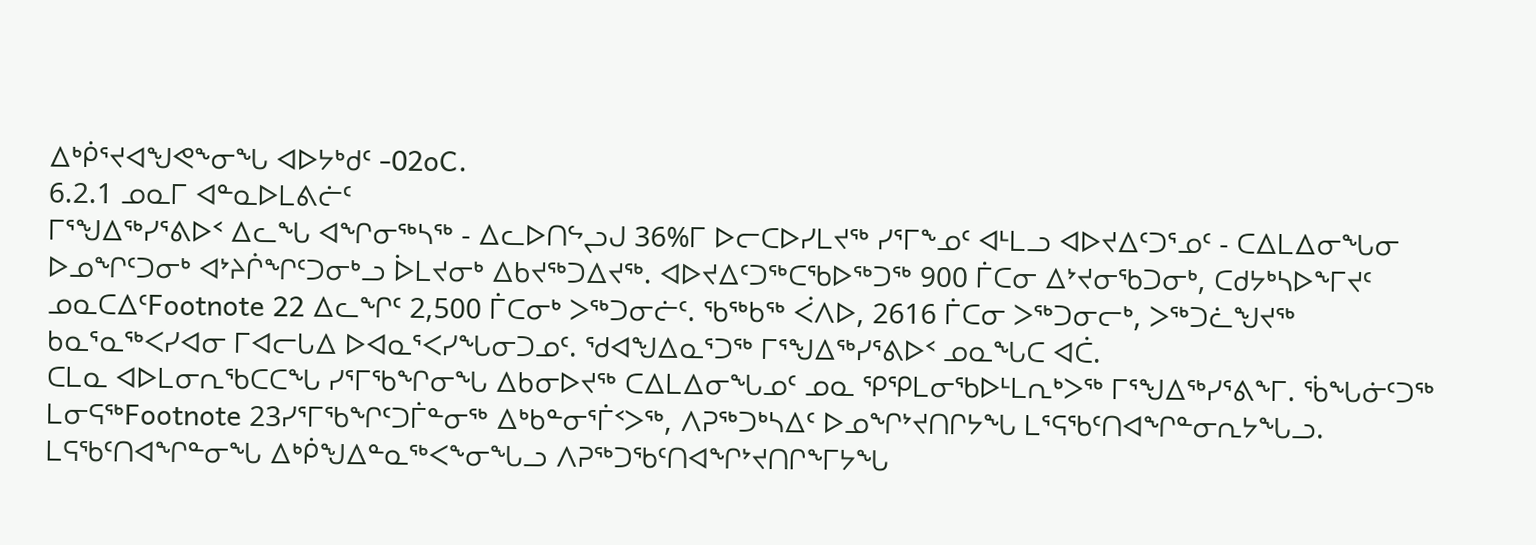ᐃᒃᑮᕐᔪᐊᖑᕙᖕᓂᖓ ᐊᐅᔭᒃᑯᑦ -02oC.
6.2.1 ᓄᓇᒥ ᐊᓐᓇᐅᒪᕕᓖᑦ
ᒥᕐᖑᐃᖅᓯᕐᕕᐅᑉ ᐃᓚᖓ ᐊᖏᓂᖅᓴᖅ - ᐃᓚᐅᑎᖦᖢᒍ 36%ᒥ ᐅᓕᑕᐅᓯᒪᔪᖅ ᓯᕐᒥᖕᓄᑦ ᐊᒻᒪᓗ ᐊᐅᔪᐃᑦᑐᕐᓄᑦ - ᑕᐃᒪᐃᓂᖓᓂ ᐅᓄᖏᑦᑐᓂᒃ ᐊᔾᔨᒌᖏᑦᑐᓂᒃᓗ ᐆᒪᔪᓂᒃ ᐃᑲᔪᖅᑐᐃᔪᖅ. ᐊᐅᔪᐃᑦᑐᖅᑕᖃᐅᖅᑐᖅ 900 ᒦᑕᓂ ᐃᔾᔪᓂᖃᑐᓂᒃ, ᑕᑯᔭᒃᓴᐅᖕᒥᔪᑦ ᓄᓇᑕᐃᑦFootnote 22 ᐃᓚᖏᑦ 2,500 ᒦᑕᓂᒃ ᐳᖅᑐᓂᓖᑦ. ᖃᖅᑲᖅ ᐹᐱᐅ, 2616 ᒦᑕᓂ ᐳᖅᑐᓂᓕᒃ, ᐳᖅᑐᓛᖑᔪᖅ ᑲᓇᕐᓇᖅᐸᓯᐊᓂ ᒥᐊᓕᒐᐃ ᐅᐊᓇᕐᐸᓯᖓᓂᑐᓄᑦ. ᖁᐊᖑᐃᓇᕐᑐᖅ ᒥᕐᖑᐃᖅᓯᕐᕕᐅᑉ ᓄᓇᖓᑕ ᐊᑖ.
ᑕᒪᓇ ᐊᐅᒪᓂᕆᖃᑕᑕᖓ ᓯᕐᒥᖃᖏᓂᖓ ᐃᑲᓂᐅᔪᖅ ᑕᐃᒪᐃᓂᖓᓄᑦ ᓄᓇ ᕿᕿᒪᓂᖃᐅᒻᒪᕆᒃᐳᖅ ᒥᕐᖑᐃᖅᓯᕐᕕᖕᒥ. ᖄᖓᓃᑦᑐᖅ ᒪᓂᕋᖅFootnote 23ᓯᕐᒥᖃᖏᑦᑐᒦᓐᓂᖅ ᐃᒃᑲᓐᓂᕐᒦᑉᐳᖅ, ᐱᕈᖅᑐᒃᓴᐃᑦ ᐅᓄᖏᔾᔪᑎᒋᔭᖓ ᒪᕐᕋᖃᑦᑎᐊᖏᓐᓂᕆᔭᖓᓗ. ᒪᕋᖃᑦᑎᐊᖏᓐᓂᖓ ᐃᒃᑮᖑᐃᓐᓇᖅᐸᖕᓂᖓᓗ ᐱᕈᖅᑐᖃᑦᑎᐊᖏᔾᔪᑎᒋᖕᒥᔭᖓ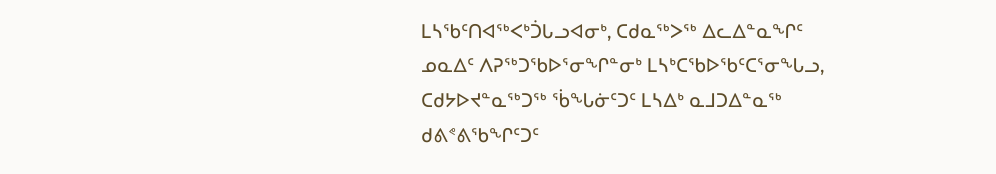ᒪᓴᖃᑦᑎᐊᖅᐸᒃᑑᒐᓗᐊᓂᒃ, ᑕᑯᓇᖅᐳᖅ ᐃᓚᐃᓐᓇᖏᑦ ᓄᓇᐃᑦ ᐱᕈᖅᑐᖃᐅᕐᓂᖏᓐᓂᒃ ᒪᓴᒃᑕᖃᐅᖃᑦᑕᕐᓂᖓᓗ, ᑕᑯᔭᐅᔪᓐᓇᖅᑐᖅ ᖄᖓᓃᑦᑐᑦ ᒪᓴᐃᒃ ᓇᒧᑐᐃᓐᓇᖅ ᑯᕕᕝᕕᖃᖏᑦᑐᑦ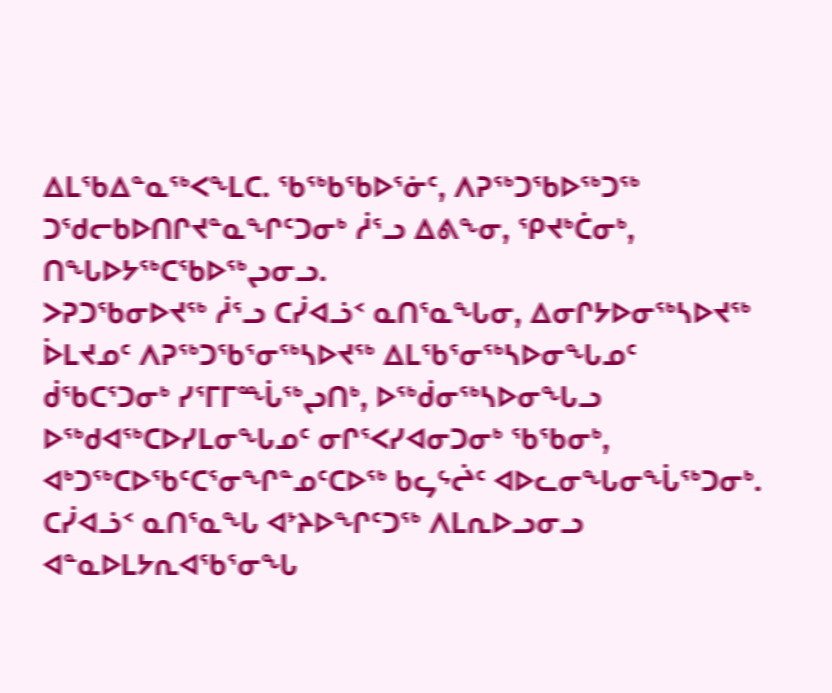ᐃᒪᖃᐃᓐᓇᖅᐸᖕᒪᑕ. ᖃᖅᑲᖃᐅᕐᓃᑦ, ᐱᕈᖅᑐᖃᐅᖅᑐᖅ ᑐᖁᓕᑲᐅᑎᒋᔪᓐᓇᖏᑦᑐᓂᒃ ᓲᕐᓗ ᐃᕕᖕᓂ, ᕿᔪᒃᑖᓂᒃ, ᑎᖓᐅᔭᖅᑕᖃᐅᖅᖢᓂᓗ.
ᐳᕈᑐᖃᓂᐅᔪᖅ ᓲᕐᓗ ᑕᓰᐊᓘᑉ ᓇᑎᕐᓇᖓᓂ, ᐃᓂᒋᔭᐅᓂᖅᓴᐅᔪᖅ ᐆᒪᔪᓄᑦ ᐱᕈᖅᑐᖃᕐᓂᖅᓴᐅᔪᖅ ᐃᒪᖃᕐᓂᖅᓴᐅᓂᖓᓄᑦ ᑰᖃᑕᕐᑐᓂᒃ ᓯᕐᒥᒥᙶᖅᖢᑎᒃ, ᐅᖅᑰᓂᖅᓴᐅᓂᖓᓗ ᐅᖅᑯᐊᖅᑕᐅᓯᒪᓂᖓᓄᑦ ᓂᒋᕐᐸᓯᐊᓂᑐᓂᒃ ᖃᖃᓂᒃ, ᐊᒃᑐᖅᑕᐅᖃᑦᑕᕐᓂᖏᓐᓄᑦᑕᐅᖅ ᑲᖤᖦᖡᑦ ᐊᐅᓚᓂᖓᓂᖔᖅᑐᓂᒃ. ᑕᓰᐊᓘᑉ ᓇᑎᕐᓇᖓ ᐊᔾᔨᐅᖏᑦᑐᖅ ᐱᒪᕆᐅᓗᓂᓗ ᐊᓐᓇᐅᒪᔭᕆᐊᖃᕐᓂᖓ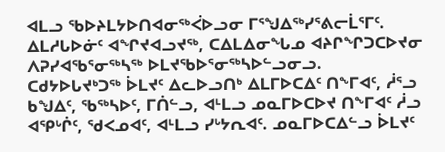ᐊᒪᓗ ᖃᐅᔨᒪᔭᐅᑎᐊᓂᖅᐹᐅᓗᓂ ᒥᕐᖑᐃᖅᓯᕐᕕᓕᒫᕐᒥᑦ. ᐃᒪᓱᒐᐅᓃᑦ ᐊᖏᔪᐊᓗᔪᖅ, ᑕᐃᒪᐃᓂᖓᓄ ᐊᔨᒋᖏᑐᑕᐅᔪᓂ ᐱᕈᓯᐊᖃᕐᓂᖅᓴᖅ ᐅᒪᔪᖃᐅᕐᓂᖅᓴᐅᓪᓗᓂᓗ.
ᑕᑯᔭᐅᒐᔪᒃᑐᖅ ᐆᒪᔪᑦ ᐃᓚᐅᓗᑎᒃ ᐃᒪᒥᐅᑕᐃᑦ ᑎᖕᒥᐊᑦ, ᓲᕐᓗ ᑲᖑᐃᑦ, ᖃᖅᓴᐅᑦ, ᒥᑏᓪᓗ, ᐊᒻᒪᓗ ᓄᓇᒥᐅᑕᐅᔪ ᑎᖕᒥᐊᑦ ᓲᓗ ᐊᕿᒡᒌᑦ, ᖁᐸᓄᐊᑦ, ᐊᒻᒪᓗ ᓯᒡᔭᕆᐊᑦ. ᓄᓇᒥᐅᑕᐃᓪᓗ ᐆᒪᔪᑦ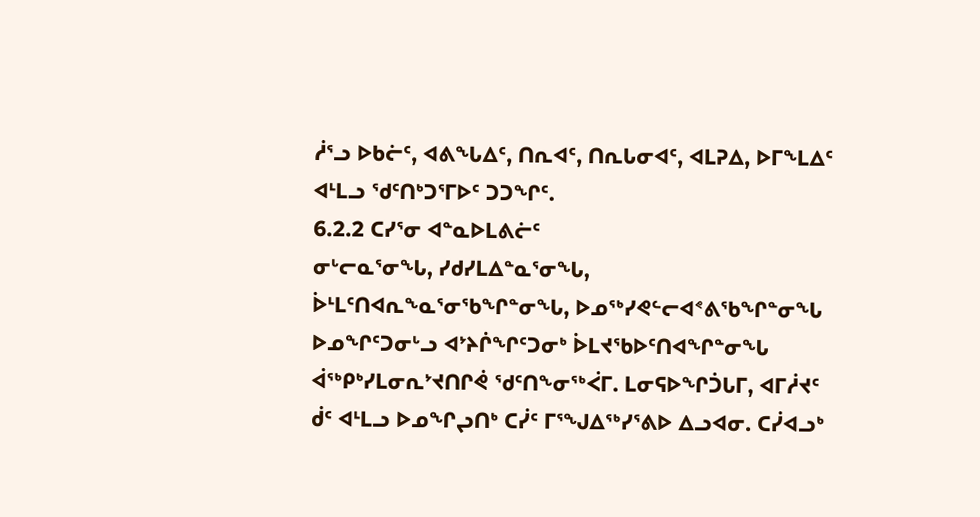ᓲᕐᓗ ᐅᑲᓖᑦ, ᐊᕕᖓᐃᑦ, ᑎᕆᐊᑦ, ᑎᕆᒐᓂᐊᑦ, ᐊᒪᕈᐃ, ᐅᒥᖕᒪᐃᑦ ᐊᒻᒪᓗ ᖁᑦᑎᒃᑐᕐᒥᐅᑦ ᑐᑐᖏᑦ.
6.2.2 ᑕᓯᕐᓂ ᐊᓐᓇᐅᒪᕕᓖᑦ
ᓂᒡᓕᓇᕐᓂᖓ, ᓯᑯᓯᒪᐃᓐᓇᕐᓂᖓ, ᐆᒻᒪᑦᑎᐊᕆᖕᓇᕐᓂᖃᖏᓐᓂᖓ, ᐅᓄᖅᓯᕙᓪᓕᐊᕝᕕᖃᖏᓐᓂᖓ ᐅᓄᖏᑦᑐᓂᒡᓗ ᐊᔾᔨᒌᖏᑦᑐᓂᒃ ᐆᒪᔪᖃᐅᑦᑎᐊᖏᓐᓂᖓ ᐋᖅᑭᒃᓯᒪᓂᕆᔾᔪᑎᒋᕚ ᖁᑦᑎᖕᓂᖅᐹᒥ. ᒪᓂᕋᐅᖏᑑᒐᒥ, ᐊᒥᓲᔪᑦ ᑰᑦ ᐊᒻᒪᓗ ᐅᓄᖏᖢᑎᒃ ᑕᓰᑦ ᒥᕐᖑᐃᖅᓯᕐᕕᐅ ᐃᓗᐊᓂ. ᑕᓰᐊᓗᒃ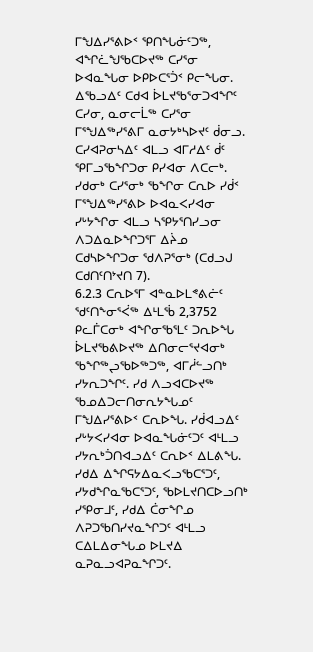ᒥᖑᐃᓯᕐᕕᐅᑉ ᕿᑎᖓᓃᑦᑐᖅ, ᐊᖏᓛᖑᖃᑕᐅᔪᖅ ᑕᓯᕐᓂ ᐅᐊᓇᖓᓂ ᐅᑭᐅᑕᕐᑑᑉ ᑭᓕᖓᓂ. ᐃᖃᓗᐃᑦ ᑕᑯᐊ ᐆᒪᔪᖃᕐᓂᑐᐊᖏᑦ ᑕᓯᓂ, ᓇᓂᓕᒫᖅ ᑕᓯᕐᓂ ᒥᕐᖑᐃᖅᓯᕐᕕᒥ ᓇᓂᔭᒃᓴᐅᔪᑦ ᑰᓂᓗ. ᑕᓯᐊᕈᓂᓴᐃᑦ ᐊᒪᓗ ᐊᒥᓱᐃᑦ ᑰᑦ ᕿᒥᓗᖃᖏᑐᓂ ᑭᓯᐊᓂ ᐱᑕᓕᒃ. ᓯᑯᓂᒃ ᑕᓯᕐᓂᒃ ᖃᖏᓂ ᑕᕆᐅ ᓯᑰᑉ ᒥᕐᖑᐃᖅᓯᕐᕕᐅ ᐅᐊᓇᐸᓯᐊᓂ ᓯᒡᔭᖏᓂ ᐊᒪᓗ ᓴᕿᔭᕐᑎᓯᓗᓂ ᐱᑐᐃᓇᐅᖏᑐᕐᒥ ᐃᔩᓄ ᑕᑯᓴᐅᖏᑐᓂ ᖁᐱᕈᕐᓂᒃ (ᑕᑯᓗᒍ ᑕᑯᑎᑦᑎᔾᔪᑎ 7).
6.2.3 ᑕᕆᐅᕐᒥ ᐊᓐᓇᐅᒪᕝᕕᓖᑦ
ᖁᑦᑎᖕᓂᕐᐹᖅ ᐃᒻᒪᖄ 2,3752 ᑭᓚᒦᑕᓂᒃ ᐊᖏᓂᖃᕐᒪᑦ ᑐᕆᐅᖓ ᐆᒪᔪᖃᕕᐅᔪᖅ ᐃᑎᓂᓕᕐᔪᐊᓂᒃ ᖃᖏᖅᖢᖃᐅᖅᑐᖅ, ᐊᒥᓲᓪᓗᑎᒃ ᓯᔭᕆᑐᖏᑦ. ᓯᑯ ᐱᓗᐊᑕᐅᔪᖅ ᖃᓄᐃᑐᓕᑎᓂᕆᔭᖓᓄᑦ ᒥᖑᐃᓯᕐᕕᐅᑉ ᑕᕆᐅᖓ. ᓯᑰᐊᓗᐃᑦ ᓯᒡᔭᐸᓯᐊᓂ ᐅᐊᓇᖓᓃᑦᑐᑦ ᐊᒻᒪᓗ ᓯᔭᕆᒃᑑᑎᐊᓗᐃᑦ ᑕᕆᐅᑉ ᐃᒪᕕᖓ. ᓯᑯᐃ ᐃᖏᕋᔭᐃᓇᐸᓗᖃᑕᕐᑐᑦ, ᓯᔭᑯᖏᓇᖃᑕᕐᑐᑦ, ᖃᐅᒪᔪᑎᑕᐅᓗᑎᒃ ᓯᕿᓂᒧᑦ, ᓯᑯᐃ ᑖᓂᖏᓄ ᐱᕈᑐᖃᑎᓯᔪᓇᖏᑐᑦ ᐊᒻᒪᓗ ᑕᐃᒪᐃᓂᖓᓄ ᐅᒪᔪᐃ ᓇᕈᓇᓗᐊᕈᓇᖏᑐᑦ.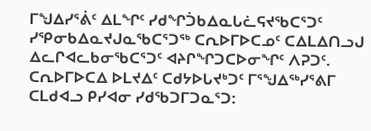ᒥᖑᐃᓯᕐᕖᑦ ᐃᒪᖏᑦ ᓯᑯᖏᑑᑲᐃᓇᒐᓛᕋᔪᖃᑕᕐᑐᑦ ᓯᕿᓂᑲᐃᓇᔪᒍᓇᖃᑕᕐᑐᖅ ᑕᕆᐅᒥᐅᑕᓄᑦ ᑕᐃᒪᐃᑎᓗᒍ ᐃᓚᒋᐊᓚᑲᓂᖃᑕᕐᑐᑦ ᐊᔨᒋᖏᑐᑕᐅᓂᖏᑦ ᐱᕈᑐᑦ. ᑕᕆᐅᒥᐅᑕᐃ ᐅᒪᔪᐃᑦ ᑕᑯᔭᐅᒐᔪᒃᑐᑦ ᒥᕐᖑᐃᖅᓯᕐᕕᒥ ᑕᒪᑯᐊᓗ ᑭᓯᐊᓂ ᓯᑯᖃᑐᒥᑐᓇᕐᑐ: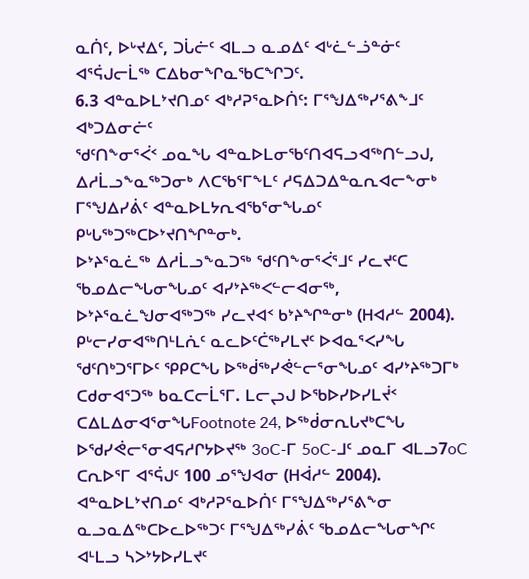ᓇᑏᑦ, ᐅᒡᔪᐃᑦ, ᑐᒑᓖᑦ ᐊᒪᓗ ᓇᓄᐃᑦ ᐊᒡᓛᓪᓘᓐᓃᑦ ᐊᕐᕌᒍᓕᒫᖅ ᑕᐃᑲᓂᖏᓇᖃᑕᖏᑐᑦ.
6.3 ᐊᓐᓇᐅᒪᔾᔪᑎᓄᑦ ᐊᒃᓱᕈᕐᓇᐅᑏᑦ: ᒥᕐᖑᐃᖅᓯᕐᕕᖕᒧᑦ ᐊᒃᑐᐃᓂᓖᑦ
ᖁᑦᑎᖕᓂᕐᐹᑉ ᓄᓇᖓ ᐊᓐᓇᐅᒪᓂᖃᑦᑎᐊᕋᓗᐊᖅᑎᓪᓗᒍ, ᐃᓱᒫᓗᖕᓇᖅᑐᓂᒃ ᐱᑕᖃᕐᒥᖕᒪᑦ ᓱᕋᐃᑐᐃᓐᓇᕆᐊᓕᖕᓂᒃ ᒥᕐᖑᐃᓯᕖᑦ ᐊᓐᓇᐅᒪᔭᕆᐊᖃᕐᓂᖓᓄᑦ ᑭᒡᒐᖅᑐᖅᑕᐅᔾᔪᑎᖏᓐᓂᒃ.
ᐅᔾᔨᕐᓇᓛᖅ ᐃᓱᒫᓗᖕᓇᑐᖅ ᖁᑦᑎᖕᓂᕐᐹᕐᒧᑦ ᓯᓚᔪᑦᑕ ᖃᓄᐃᓕᖓᓂᖓᓄᑦ ᐊᓯᔾᔨᖅᐸᓪᓕᐊᓂᖅ, ᐅᔾᔨᕐᓇᓛᖑᓂᐊᖅᑐᖅ ᓯᓚᔪᐊᑉ ᑲᔾᔨᖏᓐᓂᒃ (ᕼᐊᓱᓪ 2004). ᑭᒡᓕᓯᓂᐊᖅᑎᒻᒪᕇᑦ ᓇᓚᐅᑦᑖᖅᓯᒪᔪᑦ ᐅᐊᓇᕐᐸᓯᖓ ᖁᑦᑎᒃᑐᕐᒥᐅᑦ ᕿᑭᑕᖓ ᐅᖅᑰᖅᓯᕚᓪᓕᕐᓂᖓᓄᑦ ᐊᓯᔾᔨᖅᑐᒥᒃ ᑕᑯᓂᐊᕐᑐᖅ ᑲᓇᑕᓕᒫᕐᒥ. ᒪᓕᖢᒍ ᐅᖃᐅᓯᐅᓯᒪᔫᑉ ᑕᐃᒪᐃᓂᐊᕐᓂᖓFootnote 24, ᐅᖅᑰᓂᕆᒐᔪᒃᑕᖓ ᐅᖁᓯᕚᓕᕐᓂᐊᕋᓱᒋᔭᐅᔪᖅ 3oC-ᒥ 5oC-ᒧᑦ ᓄᓇᒥ ᐊᒪᓗ7oC ᑕᕆᐅᕐᒥ ᐊᕐᕌᒍᑦ 100 ᓄᕐᖑᐊᓂ (ᕼᐋᓱᓪ 2004).
ᐊᓐᓇᐅᒪᔾᔪᑎᓄᑦ ᐊᒃᓱᕈᕐᓇᐅᑏᑦ ᒥᕐᖑᐃᖅᓯᕐᕕᖕᓂ ᓇᓗᓇᐃᖅᑕᐅᓚᐅᖅᑐᑦ ᒥᕐᖑᐃᖅᓯᕖᑦ ᖃᓄᐃᓕᖓᓂᖏᑦ ᐊᒻᒪᓗ ᓴᐳᔾᔭᐅᓯᒪᔪᑦ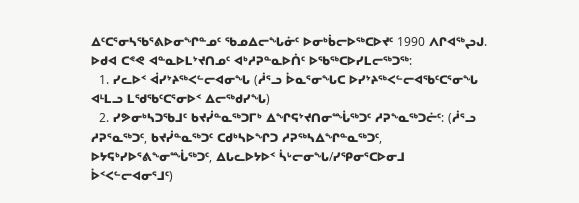ᐃᑦᑕᕐᓂᓴᖃᕐᕕᐅᓂᖏᓐᓄᑦ ᖃᓄᐃᓕᖓᓃᑦ ᐅᓂᒃᑳᓕᐅᖅᑕᐅᔪᑦ 1990 ᐱᒋᐊᖅᖢᒍ. ᐅᑯᐊ ᑕᕝᕙ ᐊᓐᓇᐅᒪᔾᔪᑎᓄᑦ ᐊᒃᓱᕈᓐᓇᐅᑏᑦ ᐅᖃᖅᑕᐅᓯᒪᓕᖅᑐᖅ:
  1. ᓯᓚᐅᑉ ᐋᓯᔾᔨᖅᐸᓪᓕᐊᓂᖓ (ᓲᕐᓗ ᐆᓇᕐᓂᖓᑕ ᐅᓯᔾᔨᖅᐸᓪᓕᐊᖃᑦᑕᕐᓂᖓ ᐊᒻᒪᓗ ᒪᖁᖃᑦᑕᕐᓂᐅᑉ ᐃᓕᖅᑯᓯᖓ)
  2. ᓯᕗᓂᒃᓴᑐᖃᒧᑦ ᑲᔪᓰᓐᓇᖅᑐᒥᒃ ᐃᖏᕋᔾᔪᑎᓂᙶᖅᑐᑦ ᓱᕈᖕᓇᖅᑐᓖᑦ: (ᓲᕐᓗ ᓱᕈᕐᓇᖅᑐᑦ, ᑲᔪᓰᓐᓇᖅᑐᑦ ᑕᑯᒃᓴᐅᖏᑐ ᓱᕈᖅᓴᐃᖏᓐᓇᖅᑐᑦ, ᐅᔭᕋᒃᓯᐅᕐᕕᖕᓂᙶᖅᑐᑦ, ᐃᒐᓚᐅᔭᐅᑉ ᓵᒡᓕᓂᖓ/ᓯᕿᓂᕐᑕᐅᓂᒧ ᐆᑉᐸᓪᓕᐊᓂᕐᒧᑦ)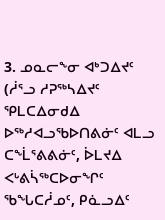3. ᓄᓇᓕᖕᓂ ᐊᒃᑐᐃᔪᑦ (ᓲᕐᓗ ᓱᕈᖅᓴᐃᔪᑦ ᕿᒪᑕᐃᓂᑯᐃ ᐅᖅᓱᐊᓗᖃᐅᑎᕕᓃᑦ ᐊᒪᓗ ᑕᖕᒫᕐᕕᕕᓃᑦ, ᐆᒪᔪᐃ ᐸᒡᕕᓵᖅᑕᐅᓂᖏᑦ ᖃᖓᑕᓲᓄᑦ, ᑭᓈᓗᐃᑦ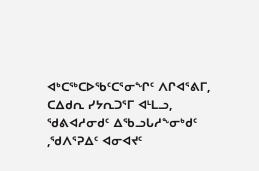ᐊᒃᑕᖅᑕᐅᖃᑦᑕᕐᓂᖏᑦ ᐱᒋᐊᕐᕕᒥ, ᑕᐃᑯᕆ ᓯᔭᕆᑐᕐᒥ ᐊᒻᒪᓗ, ᖁᕕᐊᓱᓂᑯᑦ ᐃᖃᓗᒐᓱᖕᓂᒃᑯᑦ ,ᖁᐱᕐᕈᐃᑦ ᐊᓂᐊᔪᑦ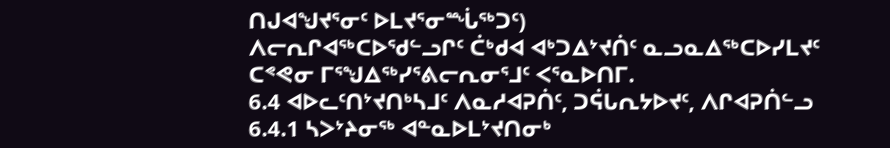ᑎᒍᐊᖑᔪᕐᓂᑦ ᐅᒪᔪᕐᓂᙶᖅᑐᑦ)
ᐱᓕᕆᒋᐊᖅᑕᐅᖁᓪᓗᒋᑦ ᑖᒃᑯᐊ ᐊᒃᑐᐃᔾᔪᑏᑦ ᓇᓗᓇᐃᖅᑕᐅᓯᒪᔪᑦ ᑕᕝᕙᓂ ᒥᕐᖑᐃᖅᓯᕐᕕᓕᕆᓂᕐᒧᑦ ᐸᕐᓇᐅᑎᒥ.
6.4 ᐊᐅᓚᑦᑎᔾᔪᑎᒃᓴᒧᑦ ᐱᓇᓱᐊᕈᑏᑦ, ᑐᕌᒐᕆᔭᐅᔪᑦ, ᐱᒋᐊᕈᑏᓪᓗ
6.4.1 ᓴᐳᔾᔨᓂᖅ ᐊᓐᓇᐅᒪᔾᔪᑎᓂᒃ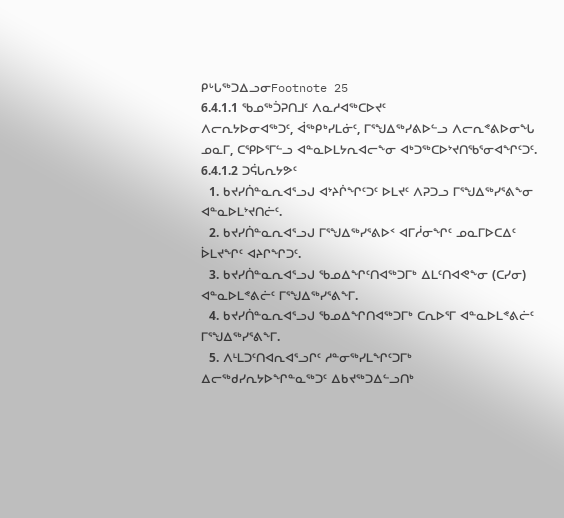ᑭᒡᒐᖅᑐᐃᓗᓂFootnote 25
6.4.1.1 ᖃᓄᖅᑑᕈᑎᒧᑦ ᐱᓇᓱᐊᖅᑕᐅᔪᑦ
ᐱᓕᕆᔭᐅᓂᐊᖅᑐᑦ, ᐋᖅᑭᒃᓯᒪᓃᑦ, ᒥᕐᖑᐃᖅᓯᕕᐅᓪᓗ ᐱᓕᕆᕝᕕᐅᓂᖓ ᓄᓇᒥ, ᑕᕿᐅᕐᒥᓪᓗ ᐊᓐᓇᐅᒪᔭᕆᐊᓕᖕᓂ ᐊᒃᑐᖅᑕᐅᔾᔪᑎᖃᕐᓂᐊᖏᑦᑐᑦ.
6.4.1.2 ᑐᕌᒐᕆᔭᕗᑦ
  1. ᑲᔪᓯᑏᓐᓇᕆᐊᕐᓗᒍ ᐊᔾᔨᒌᖏᑦᑐᑦ ᐅᒪᔪᑦ ᐱᕈᑐᓗ ᒥᕐᖑᐃᖅᓯᕐᕕᖕᓂ ᐊᓐᓇᐅᒪᔾᔪᑎᓖᑦ.
  2. ᑲᔪᓯᑏᓐᓇᕆᐊᕐᓗᒍ ᒥᕐᖑᐃᖅᓯᕐᕕᐅᑉ ᐊᒥᓲᓂᖏᑦ ᓄᓇᒥᐅᑕᐃᑦ ᐆᒪᔪᖏᑦ ᐊᔨᒋᖏᑐᑦ.
  3. ᑲᔪᓯᑏᓐᓇᕆᐊᕐᓗᒍ ᖃᓄᐃᖏᑦᑎᐊᖅᑐᒥᒃ ᐃᒪᑦᑎᐊᕙᖕᓂ (ᑕᓯᓂ) ᐊᓐᓇᐅᒪᕝᕕᓖᑦ ᒥᕐᖑᐃᖅᓯᕐᕕᖕᒥ.
  4. ᑲᔪᓯᑏᓐᓇᕆᐊᕐᓗᒍ ᖃᓄᐃᖏᑎᐊᖅᑐᒥᒃ ᑕᕆᐅᕐᒥ ᐊᓐᓇᐅᒪᕝᕕᓖᑦ ᒥᕐᖑᐃᖅᓯᕐᕕᖕᒥ.
  5. ᐱᒻᒪᑐᑦᑎᐊᕆᐊᕐᓗᒋᑦ ᓱᓐᓂᖅᓯᒪᖏᑦᑐᒥᒃ ᐃᓕᖅᑯᓯᕆᔭᐅᖏᓐᓇᖅᑐᑦ ᐃᑲᔪᖅᑐᐃᓪᓗᑎᒃ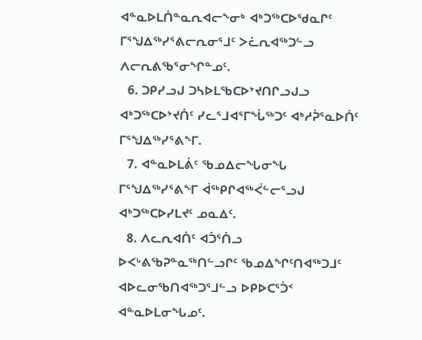ᐊᓐᓇᐅᒪᑏᓐᓇᕆᐊᓕᖕᓂᒃ ᐊᒃᑐᖅᑕᐅᖁᓇᒋᑦ ᒥᕐᖑᐃᖅᓯᕐᕕᓕᕆᓂᕐᒧᑦ ᐳᓛᕆᐊᖅᑐᓪᓗ ᐱᓕᕆᕕᖃᕐᓂᖏᓐᓄᑦ.
  6. ᑐᑭᓯᓗᒍ ᑐᓴᐅᒪᖃᑕᐅᔾᔪᑎᒋᓗᒍᓗ ᐊᒃᑐᖅᑕᐅᔾᔪᑏᑦ ᓯᓚᕐᒧᐊᕐᒥᖔᖅᑐᑦ ᐊᒃᓱᕉᕐᓇᐅᑏᑦ ᒥᕐᖑᐃᖅᓯᕐᕕᖕᒥ.
  7. ᐊᓐᓇᐅᒪᕖᑦ ᖃᓄᐃᓕᖓᓂᖓ ᒥᕐᖑᐃᖅᓯᕐᕕᖕᒥ ᐋᖅᑭᒋᐊᖅᐹᓪᓕᕐᓗᒍ ᐊᒃᑐᖅᑕᐅᓯᒪᔪᑦ ᓄᓇᐃᑦ.
  8. ᐱᓚᕆᐊᑏᑦ ᐊᑑᕐᑏᓗ ᐅᐸᒡᕕᖃᕈᓐᓇᖅᑎᓪᓗᒋᑦ ᖃᓄᐃᖏᑦᑎᐊᖅᑐᒧᑦ ᐊᐅᓚᓂᖃᑎᐊᖅᑐᕐᒧᓪᓗ ᐅᑭᐅᑕᕐᑑᑉ ᐊᓐᓇᐅᒪᓂᖓᓄᑦ.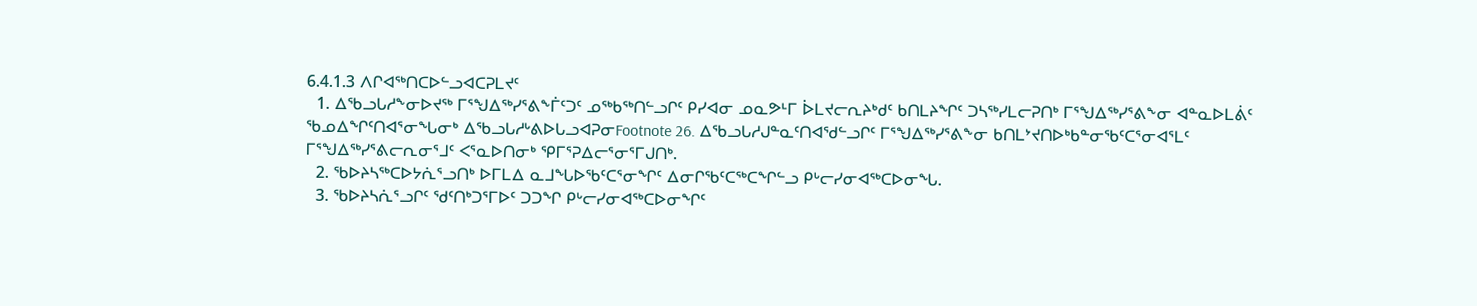6.4.1.3 ᐱᒋᐊᖅᑎᑕᐅᓪᓗᐊᑕᕈᒪᔪᑦ
  1. ᐃᖃᓗᒐᓱᖕᓂᐅᔪᖅ ᒥᕐᖑᐃᖅᓯᕐᕕᖕᒦᑦᑐᑦ ᓄᖅᑲᖅᑎᓪᓗᒋᑦ ᑭᓯᐊᓂ ᓄᓇᕗᒻᒥ ᐆᒪᔪᓕᕆᔨᒃᑯᑦ ᑲᑎᒪᔨᖏᑦ ᑐᓴᖅᓯᒪᓕᕈᑎᒃ ᒥᕐᖑᐃᖅᓯᕐᕕᖕᓂ ᐊᓐᓇᐅᒪᕖᑦ ᖃᓄᐃᖏᑦᑎᐊᕐᓂᖓᓂᒃ ᐃᖃᓗᒐᓱᒡᕕᐅᒐᓗᐊᕈᓂFootnote 26. ᐃᖃᓗᒐᓱᒍᓐᓇᑦᑎᐊᖁᓪᓗᒋᑦ ᒥᕐᖑᐃᖅᓯᕐᕕᖕᓂ ᑲᑎᒪᔾᔪᑎᐅᒃᑲᓐᓂᖃᑦᑕᕐᓂᐊᕐᒪᑦ ᒥᕐᖑᐃᖅᓯᕐᕕᓕᕆᓂᕐᒧᑦ ᐸᕐᓇᐅᑎᓂᒃ ᕿᒥᕐᕈᐃᓕᕐᓂᕐᒥᒍᑎᒃ.
  2. ᖃᐅᔨᓴᖅᑕᐅᔭᕇᕐᓗᑎᒃ ᐅᒥᒪᐃ ᓇᒧᖓᐅᖃᑦᑕᕐᓂᖏᑦ ᐃᓂᒋᖃᑦᑕᖅᑕᖏᓪᓗ ᑭᒡᓕᓯᓂᐊᖅᑕᐅᓂᖓ.
  3. ᖃᐅᔨᓴᕇᕐᓗᒋᑦ ᖁᑦᑎᒃᑐᕐᒥᐅᑦ ᑐᑐᖏ ᑭᒡᓕᓯᓂᐊᖅᑕᐅᓂᖏᑦ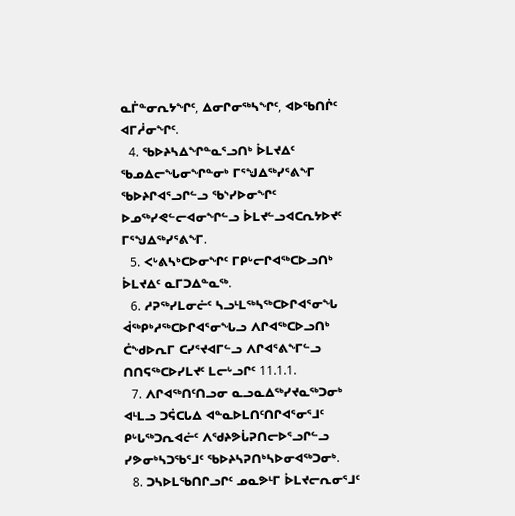ᓇᒦᓐᓂᕆᔭᖏᑦ, ᐃᓂᒋᓂᖅᓴᖏᑦ, ᐊᐅᖃᑎᒌᑦ ᐊᒥᓲᓂᖏᑦ.
  4. ᖃᐅᔨᓴᐃᖏᓐᓇᕐᓗᑎᒃ ᐆᒪᔪᐃᑦ ᖃᓄᐃᓕᖓᓂᖏᓐᓂᒃ ᒥᕐᖑᐃᖅᓯᕐᕕᖕᒥ ᖃᐅᔨᒋᐊᕐᓗᒋᓪᓗ ᖃᔅᓯᐅᓂᖏᑦ ᐅᓄᖅᓯᕙᓪᓕᐊᓂᖏᓪᓗ ᐆᒪᔪᓪᓗᐊᑕᕆᔭᐅᔪᑦ ᒥᕐᖑᐃᖅᓯᕐᕕᖕᒥ.
  5. ᐸᒡᕕᓴᒃᑕᐅᓂᖏᑦ ᒥᑭᒡᓕᒋᐊᖅᑕᐅᓗᑎᒃ ᐆᒪᔪᐃᑦ ᓇᒥᑐᐃᓐᓇᖅ.
  6. ᓱᕈᖅᓯᒪᓂᓖᑦ ᓴᓗᒻᒪᖅᓴᖅᑕᐅᒋᐊᕐᓂᖓ ᐋᖅᑭᒃᓱᖅᑕᐅᒋᐊᕐᓂᖓᓗ ᐱᒋᐊᖅᑕᐅᓗᑎᒃ ᑖᖕᑯᐅᕆᒥ ᑕᓯᕐᔪᐊᒥᓪᓗ ᐱᒋᐊᕐᕕᖕᒥᓪᓗ ᑎᑎᕋᖅᑕᐅᓯᒪᔪᑦ ᒪᓕᒡᓗᒋᑦ 11.1.1.
  7. ᐱᒋᐊᖅᑎᑦᑎᓗᓂ ᓇᓗᓇᐃᖅᓯᔪᓇᖅᑐᓂᒃ ᐊᒻᒪᓗ ᑐᕌᑕᒐᐃ ᐊᓐᓇᐅᒪᑎᑦᑎᒋᐊᕐᓂᕐᒧᑦ ᑭᒡᒐᖅᑐᕆᐊᓖᑦ ᐱᖁᔨᕗᒑᕈᑎᓕᐅᕐᓗᒋᓪᓗ ᓯᕗᓂᒃᓴᑐᖃᕐᒧᑦ ᖃᐅᔨᓴᕈᑎᒃᓴᐅᓂᐊᖅᑐᓂᒃ.
  8. ᑐᓴᐅᒪᖃᑎᒋᓗᒋᑦ ᓄᓇᕗᒻᒥ ᐆᒪᔪᓕᕆᓂᕐᒧᑦ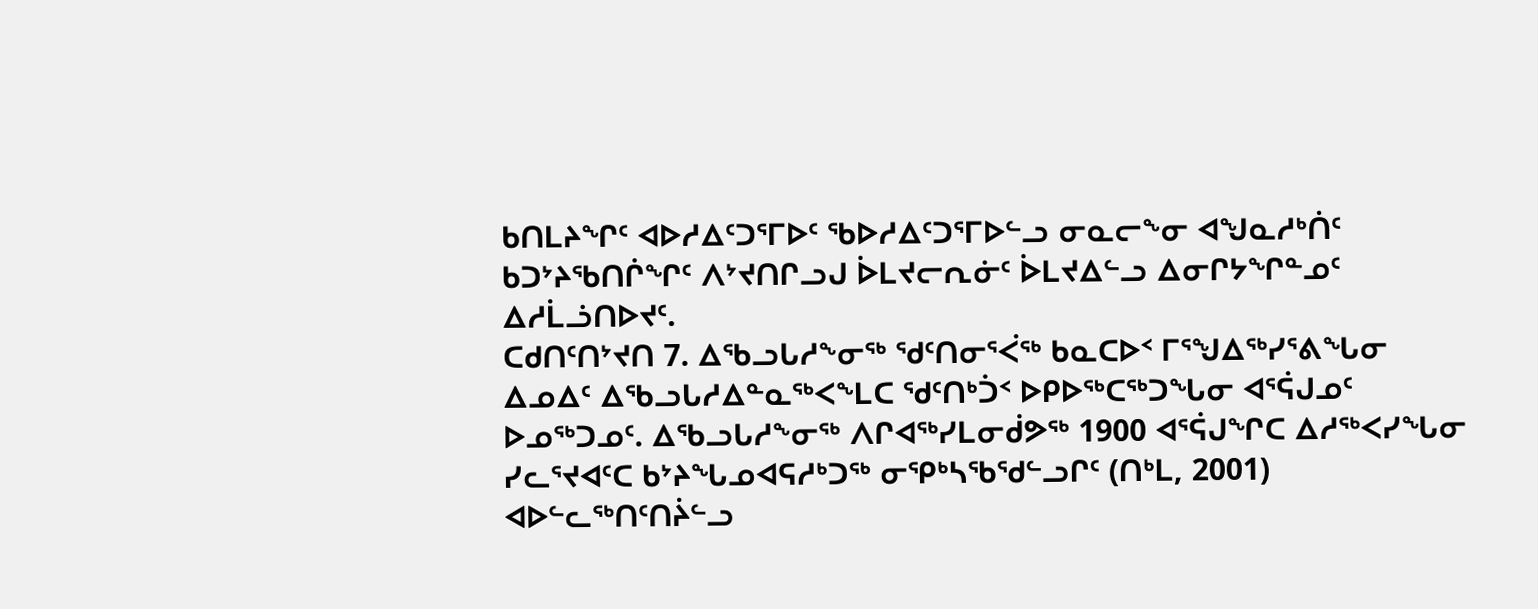ᑲᑎᒪᔨᖏᑦ ᐊᐅᓱᐃᑦᑐᕐᒥᐅᑦ ᖃᐅᓱᐃᑦᑐᕐᒥᐅᓪᓗ ᓂᓇᓕᖕᓂ ᐊᖑᓇᓱᒃᑏᑦ ᑲᑐᔾᔨᖃᑎᒌᖏᑦ ᐱᔾᔪᑎᒋᓗᒍ ᐆᒪᔪᓕᕆᓃᑦ ᐆᒪᔪᐃᓪᓗ ᐃᓂᒋᔭᖏᓐᓄᑦ ᐃᓱᒫᓘᑎᐅᔪᑦ.
ᑕᑯᑎᑦᑎᔾᔪᑎ 7. ᐃᖃᓗᒐᓱᖕᓂᖅ ᖁᑦᑎᓂᕐᐹᖅ ᑲᓇᑕᐅᑉ ᒥᕐᖑᐃᖅᓯᕐᕕᖓᓂ
ᐃᓄᐃᑦ ᐃᖃᓗᒐᓱᐃᓐᓇᖅᐸᖕᒪᑕ ᖁᑦᑎᒃᑑᑉ ᐅᑭᐅᖅᑕᖅᑐᖓᓂ ᐊᕐᕌᒍᓄᑦ ᐅᓄᖅᑐᓄᑦ. ᐃᖃᓗᒐᓱᖕᓂᖅ ᐱᒋᐊᖅᓯᒪᓂᑰᕗᖅ 1900 ᐊᕐᕌᒍᖏᑕ ᐃᓱᖅᐸᓯᖓᓂ ᓯᓚᕐᔪᐊᑦᑕ ᑲᔾᔨᖓᓄᐊᕋᓱᒃᑐᖅ ᓂᕿᒃᓴᖃᖁᓪᓗᒋᑦ (ᑎᒃᒪ, 2001) ᐊᐅᓪᓚᖅᑎᑦᑎᔩᓪᓗ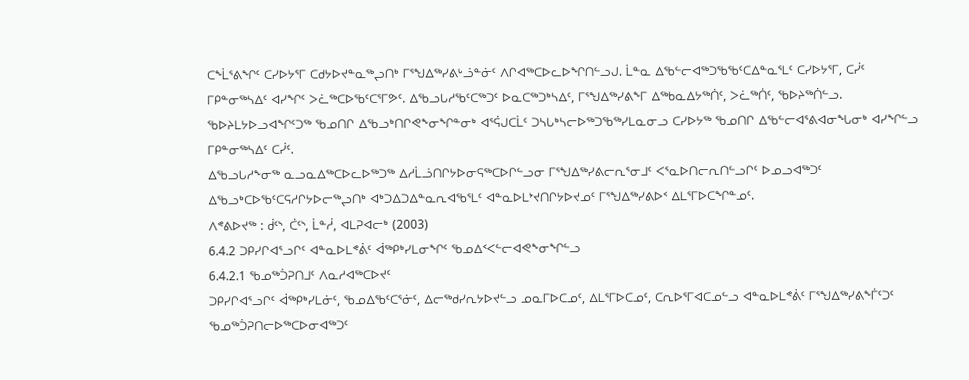ᑕᖕᒫᕐᕕᖏᑦ ᑕᓯᐅᔭᕐᒥ ᑕᑯᔭᐅᔪᓐᓇᖅᖢᑎᒃ ᒥᕐᖑᐃᖅᓯᕕᒡᓘᓐᓃᑦ ᐱᒋᐊᖅᑕᐅᓚᐅᖏᑎᓪᓗᒍ. ᒫᓐᓇ ᐃᖃᓪᓕᐊᖅᑐᖃᖃᑦᑕᐃᓐᓇᕐᒪᑦ ᑕᓯᐅᔭᕐᒥ, ᑕᓰᑦ ᒥᑭᓐᓂᖅᓴᐃᑦ ᐊᓯᖏᑦ ᐳᓛᖅᑕᐅᖃᑦᑕᕐᒥᕗᑦ. ᐃᖃᓗᒐᓱᖃᑦᑕᖅᑐᑦ ᐅᓇᑕᖅᑐᒃᓴᐃᑦ, ᒥᕐᖑᐃᖅᓯᕕᖕᒥ ᐃᖅᑲᓇᐃᔭᖅᑏᑦ, ᐳᓛᖅᑏᑦ, ᖃᐅᔨᖅᑏᓪᓗ. ᖃᐅᔨᒪᔭᐅᓗᐊᖏᑦᑐᖅ ᖃᓄᑎᒋ ᐃᖃᓗᒃᑎᒋᕙᖕᓂᖏᓐᓂᒃ ᐊᕐᕌᒍᑕᒫᑦ ᑐᓴᒐᒃᓴᓕᐅᖅᑐᖃᖅᓯᒪᓇᓂᓗ ᑕᓯᐅᔭᖅ ᖃᓄᑎᒋ ᐃᖃᓪᓕᐊᕐᕕᐊᓂᖓᓂᒃ ᐊᓯᖏᓪᓗ ᒥᑭᓐᓂᖅᓴᐃᑦ ᑕᓰᑦ.
ᐃᖃᓗᒐᓱᖕᓂᖅ ᓇᓗᓇᐃᖅᑕᐅᓚᐅᖅᑐᖅ ᐃᓱᒫᓘᑎᒋᔭᐅᓂᕋᖅᑕᐅᒋᓪᓗᓂ ᒥᕐᖑᐃᖅᓯᕕᓕᕆᕐᓂᒧᑦ ᐸᕐᓇᐅᑎᓕᕆᑎᓪᓗᒋᑦ ᐅᓄᓗᐊᖅᑐᑦ ᐃᖃᓗᒃᑕᐅᖃᑦᑕᕋᓱᒋᔭᐅᓕᖅᖢᑎᒃ ᐊᒃᑐᐃᑐᐃᓐᓇᕆᐊᖃᕐᒪᑦ ᐊᓐᓇᐅᒪᔾᔪᑎᒋᔭᐅᔪᓄᑦ ᒥᕐᖑᐃᖅᓯᕕᐅᑉ ᐃᒪᕐᒥᐅᑕᖏᓐᓄᑦ.
ᐱᕝᕕᐅᔪᖅ : ᑰᑦᔅ, ᑖᑦᔅ, ᒫᓐᓲ, ᐊᒪᕈᐊᓕᒃ (2003)
6.4.2 ᑐᑭᓯᒋᐊᕐᓗᒋᑦ ᐊᓐᓇᐅᒪᕝᕖᑦ ᐋᖅᑭᒃᓯᒪᓂᖏᑦ ᖃᓄᐃᑉᐸᓪᓕᐊᕙᖕᓂᖏᓪᓗ
6.4.2.1 ᖃᓄᖅᑑᕈᑎᒧᑦ ᐱᓇᓱᐊᖅᑕᐅᔪᑦ
ᑐᑭᓯᒋᐊᕐᓗᒋᑦ ᐋᖅᑭᒃᓯᒪᓃᑦ, ᖃᓄᐃᖃᑦᑕᕐᓃᑦ, ᐃᓕᖅᑯᓯᕆᔭᐅᔪᓪᓗ ᓄᓇᒥᐅᑕᓄᑦ, ᐃᒪᕐᒥᐅᑕᓄᑦ, ᑕᕆᐅᕐᒥᐊᑕᓄᓪᓗ ᐊᓐᓇᐅᒪᕝᕖᑦ ᒥᕐᖑᐃᖅᓯᕕᖕᒦᑦᑐᑦ ᖃᓄᖅᑑᕈᑎᓕᐅᖅᑕᐅᓂᐊᖅᑐᑦ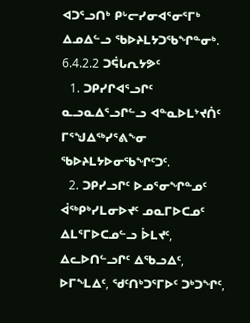ᐊᑐᕐᓗᑎᒃ ᑭᒡᓕᓯᓂᐊᕐᓂᕐᒥᒃ ᐃᓄᐃᓪᓗ ᖃᐅᔨᒪᔭᑐᖃᖏᓐᓂᒃ.
6.4.2.2 ᑐᕌᒐᕆᔭᕗᑦ
  1. ᑐᑭᓯᒋᐊᕐᓗᒋᑦ ᓇᓗᓇᐃᕐᓗᒋᓪᓗ ᐊᓐᓇᐅᒪᔾᔪᑏᑦ ᒥᕐᖑᐃᖅᓯᕐᕕᖕᓂ ᖃᐅᔨᒪᔭᐅᓂᖃᖏᑦᑐᑦ.
  2. ᑐᑭᓯᓗᒋᑦ ᐅᓄᕐᓂᖏᓐᓄᑦ ᐋᖅᑭᒃᓯᒪᓂᐅᔪᑦ ᓄᓇᒥᐅᑕᓄᑦ ᐃᒪᕐᒥᐅᑕᓄᓪᓗ ᐆᒪᔪᑦ, ᐃᓚᐅᑎᓪᓗᒋᑦ ᐃᖃᓗᐃᑦ, ᐅᒥᖕᒪᐃᑦ, ᖁᑦᑎᒃᑐᕐᒥᐅᑦ ᑐᒃᑐᖏᑦ,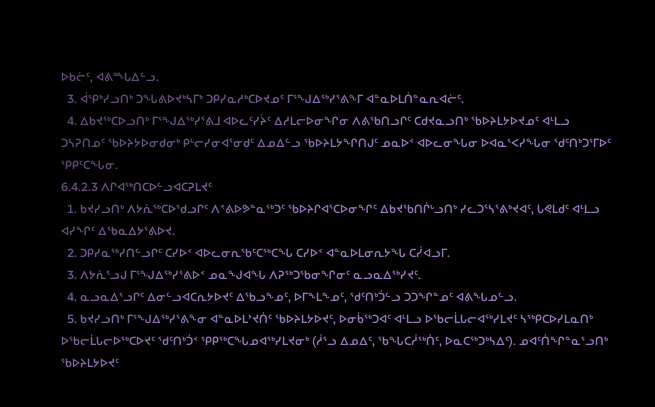ᐅᑲᓖᑦ, ᐊᕕᙵᐃᓪᓗ.
  3. ᐋᕿᒃᓯᓗᑎᒃ ᑐᖓᕕᐅᔪᒃᓴᒥᒃ ᑐᑭᓯᓇᓱᒃᑕᐅᔪᓄᑦ ᒥᕐᖑᐃᖅᓯᕐᕕᖕᒥ ᐊᓐᓇᐅᒪᑏᓐᓇᕆᐊᓖᑦ.
  4. ᐃᑲᔪᖅᑕᐅᓗᑎᒃ ᒥᕐᖑᐃᖅᓯᕐᕕᒧ ᐊᐅᓚᑦᓯᔩᑦ ᐃᓱᒪᓕᐅᓂᖏᓂ ᐱᕕᖃᑎᓗᒋᑦ ᑕᑯᔪᓇᓗᑎᒃ ᖃᐅᔨᒪᔭᐅᔪᓄᑦ ᐊᒻᒪᓗ ᑐᓴᕈᑎᓄᑦ ᖃᐅᔨᔭᐅᓂᑯᓂᒃ ᑭᒡᓕᓯᓂᐊᕐᓂᑯᑦ ᐃᓄᐃᓪᓗ ᖃᐅᔨᒪᔭᖏᑎᒍᑦ ᓄᓇᐅᑉ ᐊᐅᓚᓂᖓᓂ ᐅᐊᓇᕐᐸᓯᖓᓂ ᖁᑦᑎᒃᑐᕐᒥᐅᑦ ᕿᑭᑦᑕᖓᓂ.
6.4.2.3 ᐱᒋᐊᖅᑎᑕᐅᓪᓗᐊᑕᕈᒪᔪᑦ
  1. ᑲᔪᓯᓗᑎᒃ ᐱᔭᕇᖅᑕᐅᖁᓗᒋᑦ ᐱᕝᕕᐅᕗᓐᓇᖅᑐᑦ ᖃᐅᔨᒋᐊᕐᑕᐅᓂᖏᑦ ᐃᑲᔪᖃᑎᒌᒡᓗᑎᒃ ᓯᓚᑐᕐᓴᕐᕕᒃᔪᐊᑦ, ᒐᕙᒪᑯᑦ ᐊᒻᒪᓗ ᐊᓯᖏᑦ ᐃᖃᓇᐃᔭᕐᕕᐅᔪ.
  2. ᑐᑭᓯᓇᖅᓯᑎᓪᓗᒋᑦ ᑕᓯᐅᑉ ᐊᐅᓚᓂᕆᖃᑦᑕᖅᑕᖓ ᑕᓯᐅᑉ ᐊᓐᓇᐅᒪᓂᕆᔭᖓ ᑕᓰᐊᓗᒥ.
  3. ᐱᔭᕇᕐᓗᒍ ᒥᕐᖑᐃᖅᓯᕐᕕᐅᑉ ᓄᓇᖑᐊᖓ ᐱᕈᖅᑐᖃᓂᖏᓂᑦ ᓇᓗᓇᐃᖅᓯᔪᑦ.
  4. ᓇᓗᓇᐃᕐᓗᒋᑦ ᐃᓂᓪᓗᐊᑕᕆᔭᐅᔪᑦ ᐃᖃᓗᖕᓄᑦ, ᐅᒥᖕᒪᖕᓄᑦ, ᖁᑦᑎᒃᑑᓪᓗ ᑐᑐᖏᓐᓄᑦ ᐊᕕᖓᓄᓪᓗ.
  5. ᑲᔪᓯᓗᑎᒃ ᒥᕐᖑᐃᖅᓯᕐᕕᖕᓂ ᐊᓐᓇᐅᒪᔾᔪᑏᑦ ᖃᐅᔨᒪᔭᐅᔪᑦ, ᐅᓂᑳᖅᑐᐊᑦ ᐊᒻᒪᓗ ᐅᖃᓕᒫᒐᓕᐊᖅᓯᒪᔪᑦ ᓴᖅᑭᑕᐅᓯᒪᓇᑎᒃ ᐅᖃᓕᒫᒐᓕᐅᖅᑕᐅᔪᑦ ᖁᑦᑎᒃᑑᑉ ᕿᑭᖅᑕᖓᓄᐊᖅᓯᒪᔪᓂᒃ (ᓲᕐᓗ ᐃᓄᐃᑦ, ᖃᖓᑕᓲᖅᑏᑦ, ᐅᓇᑕᖅᑐᒃᓴᐃᑦ). ᓄᐊᑦᑏᖏᓐᓇᕐᓗᑎᒃ ᖃᐅᔨᒪᔭᐅᔪᑦ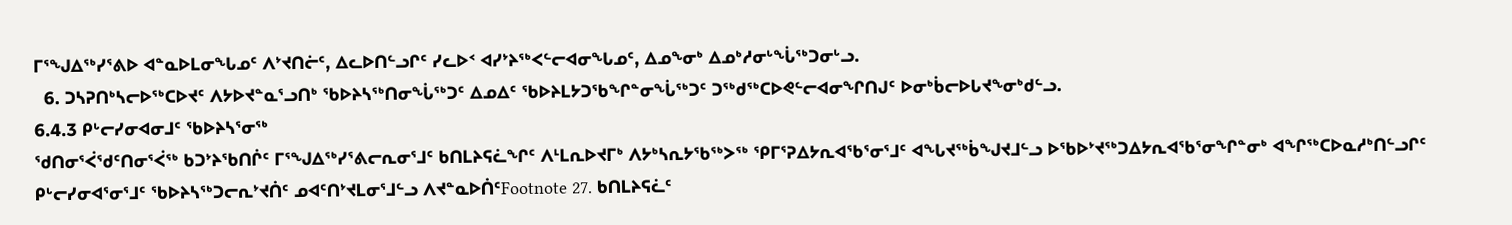ᒥᕐᖑᐃᖅᓯᕐᕕᐅ ᐊᓐᓇᐅᒪᓂᖓᓄᑦ ᐱᔾᔪᑎᓖᑦ, ᐃᓚᐅᑎᓪᓗᒋᑦ ᓯᓚᐅᑉ ᐊᓯᔾᔨᖅᐸᓪᓕᐊᓂᖓᓄᑦ, ᐃᓄᖕᓂᒃ ᐃᓄᒃᓱᓂᒡᖔᖅᑐᓂᒡᓗ.
  6. ᑐᓴᕈᑎᒃᓴᓕᐅᖅᑕᐅᔪᑦ ᐱᔭᐅᔪᓐᓇᕐᓗᑎᒃ ᖃᐅᔨᓴᖅᑎᓂᖔᖅᑐᑦ ᐃᓄᐃᑦ ᖃᐅᔨᒪᔭᑐᖃᖏᓐᓂᖔᖅᑐᑦ ᑐᖅᑯᖅᑕᐅᕙᓪᓕᐊᓂᖏᑎᒍᑦ ᐅᓂᒃᑳᓕᐅᒐᔪᖕᓂᒃᑯᓪᓗ.
6.4.3 ᑭᒡᓕᓯᓂᐊᓂᒧᑦ ᖃᐅᔨᓴᕐᓂᖅ
ᖁᑎᓂᕐᐹᖁᑦᑎᓂᕐᐹᖅ ᑲᑐᔾᔨᖃᑎᒌᑦ ᒥᕐᖑᐃᖅᓯᕐᕕᓕᕆᓂᕐᒧᑦ ᑲᑎᒪᔨᕋᓛᖏᑦ ᐱᒻᒪᕆᐅᔪᒥᒃ ᐱᔭᒃᓴᕆᔭᖃᖅᐳᖅ ᕿᒥᕐᕈᐃᔭᕆᐊᖃᕐᓂᕐᒧᑦ ᐊᖓᔪᖅᑳᖑᔪᒧᓪᓗ ᐅᖃᐅᔾᔪᖅᑐᐃᔭᕆᐊᖃᕐᓂᖏᓐᓂᒃ ᐊᖏᖅᑕᐅᓇᓱᒃᑎᓪᓗᒋᑦ ᑭᒡᓕᓯᓂᐊᕐᓂᕐᒧᑦ ᖃᐅᔨᓴᖅᑐᓕᕆᔾᔪᑏᑦ ᓄᐊᑦᑎᔾᔪᒪᓂᕐᒧᓪᓗ ᐱᔪᓐᓇᐅᑏᑦFootnote 27. ᑲᑎᒪᔨᕋᓛᑦ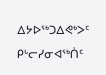ᐃᔭᐅᖅᑐᐃᕙᒃᐳᑦ ᑭᒡᓕᓯᓂᐊᖅᑏᑦ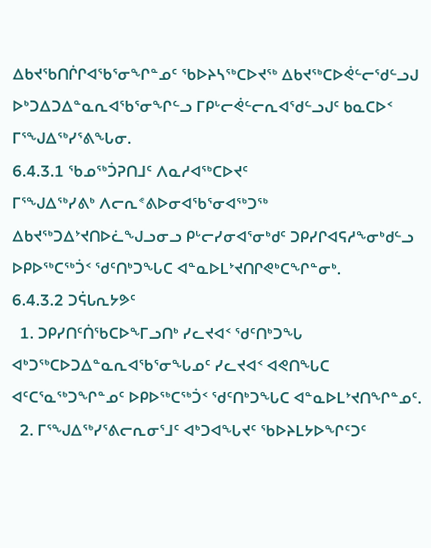ᐃᑲᔪᖃᑎᒌᒋᐊᖃᕐᓂᖏᓐᓄᑦ ᖃᐅᔨᓴᖅᑕᐅᔪᖅ ᐃᑲᔪᖅᑕᐅᕚᓪᓕᖁᓪᓗᒍ ᐅᒃᑐᐃᑐᐃᓐᓇᕆᐊᖃᕐᓂᖏᓪᓗ ᒥᑭᒡᓕᕚᓪᓕᕆᐊᖁᓪᓗᒍᑦ ᑲᓇᑕᐅᑉ ᒥᕐᖑᐃᖅᓯᕐᕕᖓᓂ.
6.4.3.1 ᖃᓄᖅᑑᕈᑎᒧᑦ ᐱᓇᓱᐊᖅᑕᐅᔪᑦ
ᒥᕐᖑᐃᖅᓯᕕᒃ ᐱᓕᕆᕝᕕᐅᓂᐊᖃᕐᓂᐊᖅᑐᖅ ᐃᑲᔪᖅᑐᐃᔾᔪᑎᐅᓛᖑᓗᓂᓗ ᑭᒡᓕᓯᓂᐊᕐᓂᒃᑯᑦ ᑐᑭᓯᒋᐊᕋᓱᖕᓂᒃᑯᓪᓗ ᐅᑭᐅᖅᑕᖅᑑᑉ ᖁᑦᑎᒃᑐᖓᑕ ᐊᓐᓇᐅᒪᔾᔪᑎᒋᕙᒃᑕᖏᓐᓂᒃ.
6.4.3.2 ᑐᕌᒐᕆᔭᕗᑦ
  1. ᑐᑭᓯᑎᑦᑏᖃᑕᐅᖕᒥᓗᑎᒃ ᓯᓚᔪᐊᑉ ᖁᑦᑎᒃᑐᖓ ᐊᒃᑐᖅᑕᐅᑐᐃᓐᓇᕆᐊᖃᕐᓂᖓᓄᑦ ᓯᓚᔪᐊᑉ ᐊᕙᑎᖓᑕ ᐊᑦᑕᕐᓇᖅᑐᖏᓐᓄᑦ ᐅᑭᐅᖅᑕᖅᑑᑉ ᖁᑦᑎᒃᑐᖓᑕ ᐊᓐᓇᐅᒪᔾᔪᑎᖏᓐᓄᑦ.
  2. ᒥᕐᖑᐃᖅᓯᕐᕕᓕᕆᓂᕐᒧᑦ ᐊᒃᑐᐊᖓᔪᑦ ᖃᐅᔨᒪᔭᐅᖏᑦᑐᑦ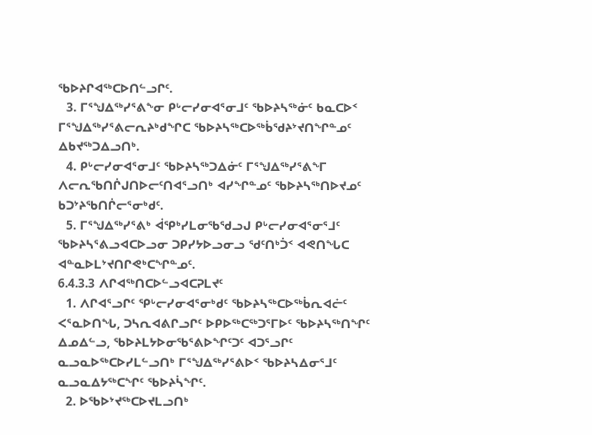ᖃᐅᔨᒋᐊᖅᑕᐅᑎᓪᓗᒋᑦ.
  3. ᒥᕐᖑᐃᖅᓯᕐᕕᖕᓂ ᑭᒡᓕᓯᓂᐊᕐᓂᒧᑦ ᖃᐅᔨᓴᖅᓃᑦ ᑲᓇᑕᐅᑉ ᒥᕐᖑᐃᖅᓯᕐᕕᓕᕆᔨᒃᑯᖏᑕ ᖃᐅᔨᓴᖅᑕᐅᖅᑳᖁᔨᔾᔪᑎᖏᓐᓄᑦ ᐃᑲᔪᖅᑐᐃᓗᑎᒃ.
  4. ᑭᒡᓕᓯᓂᐊᕐᓂᒧᑦ ᖃᐅᔨᓴᖅᑐᐃᓃᑦ ᒥᕐᖑᐃᖅᓯᕐᕕᖕᒥ ᐱᓕᕆᖃᑎᒌᒍᑎᐅᓕᑦᑎᐊᕐᓗᑎᒃ ᐊᓯᖏᓐᓄᑦ ᖃᐅᔨᓴᖅᑎᐅᔪᓄᑦ ᑲᑐᔾᔨᖃᑎᒌᓕᕐᓂᒃᑯᑦ.
  5. ᒥᕐᖑᐃᖅᓯᕐᕕᒃ ᐋᕿᒃᓯᒪᓂᖃᖁᓗᒍ ᑭᒡᓕᓯᓂᐊᕐᓂᕐᒧᑦ ᖃᐅᔨᓴᕐᕕᓗᐊᑕᐅᓗᓂ ᑐᑭᓯᔭᐅᓗᓂᓗ ᖁᑦᑎᒃᑑᑉ ᐊᕙᑎᖓᑕ ᐊᓐᓇᐅᒪᔾᔪᑎᒋᕙᒃᑕᖏᓐᓄᑦ.
6.4.3.3 ᐱᒋᐊᖅᑎᑕᐅᓪᓗᐊᑕᕈᒪᔪᑦ
  1. ᐱᒋᐊᕐᓗᒋᑦ ᕿᒡᓕᓯᓂᐊᕐᓂᒃᑯᑦ ᖃᐅᔨᓴᖅᑕᐅᖅᑳᕆᐊᓖᑦ ᐸᕐᓇᐅᑎᖓ, ᑐᓴᕆᐊᕕᒋᓗᒋᑦ ᐅᑭᐅᖅᑕᖅᑐᕐᒥᐅᑦ ᖃᐅᔨᓴᖅᑎᖏᑦ ᐃᓄᐃᓪᓗ, ᖃᐅᔨᒪᔭᐅᓂᖃᕐᕕᐅᖏᑦᑐᑦ ᐊᑐᕐᓗᒋᑦ ᓇᓗᓇᐅᖅᑕᐅᓯᒪᓪᓗᑎᒃ ᒥᕐᖑᐃᖅᓯᕐᕕᐅᑉ ᖃᐅᔨᓴᐃᓂᕐᒧᑦ ᓇᓗᓇᐃᔭᖅᑕᖏᑦ ᖃᐅᔨᓵᖏᑦ.
  2. ᐅᖃᐅᔾᔪᖅᑕᐅᔪᒪᓗᑎᒃ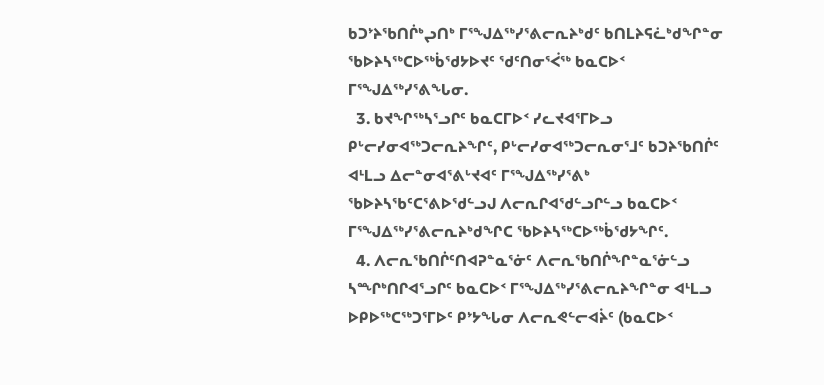ᑲᑐᔾᔨᖃᑎᒌᒃᖢᑎᒃ ᒥᕐᖑᐃᖅᓯᕐᕕᓕᕆᔨᒃᑯᑦ ᑲᑎᒪᔨᕋᓛᒃᑯᖏᓐᓂ ᖃᐅᔨᓴᖅᑕᐅᖅᑳᖁᔭᐅᔪᑦ ᖁᑦᑎᓂᕐᐹᖅ ᑲᓇᑕᐅᑉ ᒥᕐᖑᐃᖅᓯᕐᕕᖓᓂ.
  3. ᑲᔪᖏᖅᓴᕐᓗᒋᑦ ᑲᓇᑕᒥᐅᑉ ᓯᓚᔪᐊᕐᒥᐅᓗ ᑭᒡᓕᓯᓂᐊᖅᑐᓕᕆᔨᖏᑦ, ᑭᒡᓕᓯᓂᐊᖅᑐᓕᕆᓂᕐᒧᑦ ᑲᑐᔨᖃᑎᒌᑦ ᐊᒻᒪᓗ ᐃᓕᓐᓂᐊᕐᕕᒡᔪᐊᑦ ᒥᕐᖑᐃᖅᓯᕐᕕᒃ ᖃᐅᔨᓴᖃᑦᑕᕐᕕᐅᖁᓪᓗᒍ ᐱᓕᕆᒋᐊᖁᓪᓗᒋᓪᓗ ᑲᓇᑕᐅᑉ ᒥᕐᖑᐃᖅᓯᕐᕕᓕᕆᔨᒃᑯᖏᑕ ᖃᐅᔨᓴᖅᑕᐅᖅᑳᖁᔭᖏᑦ.
  4. ᐱᓕᕆᖃᑎᒌᑦᑎᐊᕈᓐᓇᕐᓃᑦ ᐱᓕᕆᖃᑎᒌᖏᓐᓇᕐᓃᓪᓗ ᓴᙱᒃᑎᒋᐊᕐᓗᒋᑦ ᑲᓇᑕᐅᑉ ᒥᕐᖑᐃᖅᓯᕐᕕᓕᕆᔨᖏᓐᓂ ᐊᒻᒪᓗ ᐅᑭᐅᖅᑕᖅᑐᕐᒥᐅᑦ ᑭᔾᔭᖓᓂ ᐱᓕᕆᕙᓪᓕᐊᔩᑦ (ᑲᓇᑕᐅᑉ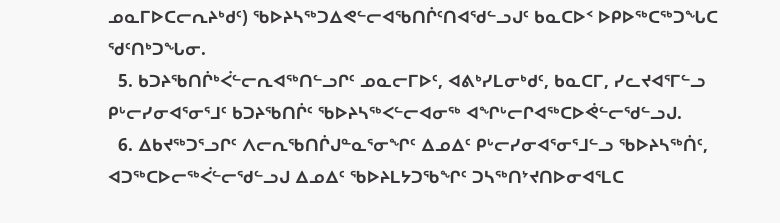ᓄᓇᒥᐅᑕᓕᕆᔨᒃᑯᑦ) ᖃᐅᔨᓴᖅᑐᐃᕙᓪᓕᐊᖃᑎᒌᑦᑎᐊᖁᓪᓗᒍᑦ ᑲᓇᑕᐅᑉ ᐅᑭᐅᖅᑕᖅᑐᖓᑕ ᖁᑦᑎᒃᑐᖓᓂ.
  5. ᑲᑐᔨᖃᑎᒌᒃᐹᓪᓕᕆᐊᖅᑎᓪᓗᒋᑦ ᓄᓇᓕᒥᐅᑦ, ᐊᕕᒃᓯᒪᓂᒃᑯᑦ, ᑲᓇᑕᒥ, ᓯᓚᔪᐊᕐᒥᓪᓗ ᑭᒡᓕᓯᓂᐊᕐᓂᕐᒧᑦ ᑲᑐᔨᖃᑎᒌᑦ ᖃᐅᔨᓴᖅᐸᓪᓕᐊᓂᖅ ᐊᖏᒡᓕᒋᐊᖅᑕᐅᕚᓪᓕᖁᓪᓗᒍ.
  6. ᐃᑲᔪᖅᑐᕐᓗᒋᑦ ᐱᓕᕆᖃᑎᒌᒍᓐᓇᕐᓂᖏᑦ ᐃᓄᐃᑦ ᑭᒡᓕᓯᓂᐊᕐᓂᕐᒧᓪᓗ ᖃᐅᔨᓴᖅᑏᑦ, ᐊᑐᖅᑕᐅᓕᖅᐹᓪᓕᖁᓪᓗᒍ ᐃᓄᐃᑦ ᖃᐅᔨᒪᔭᑐᖃᖏᑦ ᑐᓴᖅᑎᔾᔪᑎᐅᓂᐊᕐᒪᑕ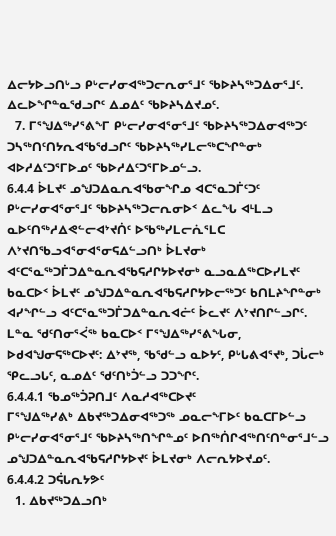ᐃᓕᔭᐅᓗᑎᒡᓗ ᑭᒡᓕᓯᓂᐊᖅᑐᓕᕆᓂᕐᒧᑦ ᖃᐅᔨᓴᖅᑐᐃᓂᕐᒧᑦ. ᐃᓚᐅᖏᓐᓇᖁᓗᒋᑦ ᐃᓄᐃᑦ ᖃᐅᔨᓴᐃᔪᓄᑦ.
  7. ᒥᕐᖑᐃᖅᓯᕐᕕᖕᒥ ᑭᒡᓕᓯᓂᐊᕐᓂᕐᒧᑦ ᖃᐅᔨᓴᖅᑐᐃᓂᐊᖅᑐᑦ ᑐᓴᖅᑎᑦᑎᔭᕆᐊᖃᖁᓗᒋᑦ ᖃᐅᔨᓴᖅᓯᒪᓕᖅᑕᖏᓐᓂᒃ ᐊᐅᓱᐃᑦᑐᕐᒥᐅᓄᑦ ᖃᐅᓱᐃᑦᑐᕐᒥᐅᓄᓪᓗ.
6.4.4 ᐆᒪᔪᑦ ᓄᖑᑐᐃᓇᕆᐊᖃᓂᖏᓄ ᐊᑕᕐᓇᑐᒦᑦᑐᑦ
ᑭᒡᓕᓯᓂᐊᕐᓂᕐᒧᑦ ᖃᐅᔨᓴᖅᑐᓕᕆᓂᐅᑉ ᐃᓚᖓ ᐊᒻᒪᓗ ᓇᐅᑦᑎᖅᓱᐃᕙᓪᓕᐊᔾᔪᑏᑦ ᐅᖃᖅᓯᒪᓕᕇᕐᒪᑕ ᐱᔾᔪᑎᖃᓗᐊᕐᓂᐊᕐᓂᕋᐃᓪᓗᑎᒃ ᐆᒪᔪᓂᒃ ᐊᑦᑕᕐᓇᖅᑐᒦᑐᐃᓐᓇᕆᐊᖃᕋᓱᒋᔭᐅᔪᓂᒃ ᓇᓗᓇᐃᖅᑕᐅᓯᒪᔪᑦ ᑲᓇᑕᐅᑉ ᐆᒪᔪᑦ ᓄᖑᑐᐃᓐᓇᕆᐊᖃᕋᓱᒋᔭᐅᓕᖅᑐᑦ ᑲᑎᒪᔨᖏᓐᓂᒃ ᐊᓯᖏᓪᓗ ᐊᑦᑕᕐᓇᖅᑐᒦᑐᐃᓐᓇᕆᐊᓖᑦ ᐆᓚᔪᑦ ᐱᔾᔪᑎᒋᓪᓗᒋᑦ. ᒪᓐᓇ ᖁᑦᑎᓂᕐᐹᖅ ᑲᓇᑕᐅᑉ ᒥᕐᖑᐃᖅᓯᕐᕕᖓᓂ, ᐅᑯᐊᖑᓂᕋᖅᑕᐅᔪᑦ: ᐃᔾᔪᖅ, ᖃᖁᓪᓗ ᓇᐅᔭᑦ, ᑭᒡᒐᕕᐊᕐᔪᒃ, ᑐᒑᓕᒃ ᕿᓚᓗᒐᑦ, ᓇᓄᐃᑦ ᖁᑦᑎᒃᑑᓪᓗ ᑐᑐᖏᑦ.
6.4.4.1 ᖃᓄᖅᑑᕈᑎᒧᑦ ᐱᓇᓱᐊᖅᑕᐅᔪᑦ
ᒥᕐᖑᐃᖅᓯᕕᒃ ᐃᑲᔪᖅᑐᐃᓂᐊᖅᑐᖅ ᓄᓇᓕᖕᒥᐅᑦ ᑲᓇᑕᒥᐅᓪᓗ ᑭᒡᓕᓯᓂᐊᕐᓂᕐᒧᑦ ᖃᐅᔨᓴᖅᑎᖏᓐᓄᑦ ᐅᑎᖅᑏᒋᐊᖅᑎᑦᑎᓐᓂᕐᒧᓪᓗ ᓄᖑᑐᐃᓐᓇᕆᐊᖃᕋᓱᒋᔭᐅᔪᑦ ᐆᒪᔪᓂᒃ ᐱᓕᕆᔭᐅᔪᓄᑦ.
6.4.4.2 ᑐᕌᒐᕆᔭᕗᑦ
  1. ᐃᑲᔪᖅᑐᐃᓗᑎᒃ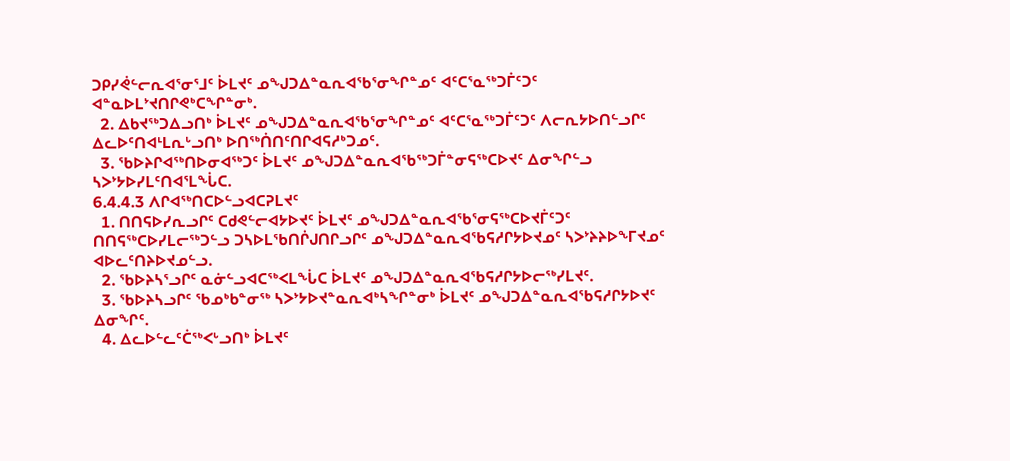ᑐᑭᓯᕚᓪᓕᕆᐊᕐᓂᕐᒧᑦ ᐆᒪᔪᑦ ᓄᖑᑐᐃᓐᓇᕆᐊᖃᕐᓂᖏᓐᓄᑦ ᐊᑦᑕᕐᓇᖅᑐᒦᑦᑐᑦ ᐊᓐᓇᐅᒪᔾᔪᑎᒋᕙᒃᑕᖏᓐᓂᒃ.
  2. ᐃᑲᔪᖅᑐᐃᓗᑎᒃ ᐆᒪᔪᑦ ᓄᖑᑐᐃᓐᓇᕆᐊᖃᕐᓂᖏᓐᓄᑦ ᐊᑦᑕᕐᓇᖅᑐᒦᑦᑐᑦ ᐱᓕᕆᔭᐅᑎᓪᓗᒋᑦ ᐃᓚᐅᑦᑎᐊᒻᒪᕆᒡᓗᑎᒃ ᐅᑎᖅᑏᑎᑦᑎᒋᐊᕋᓱᒃᑐᓄᑦ.
  3. ᖃᐅᔨᒋᐊᖅᑎᐅᓂᐊᖅᑐᑦ ᐆᒪᔪᑦ ᓄᖑᑐᐃᓐᓇᕆᐊᖃᖅᑐᒦᓐᓂᕋᖅᑕᐅᔪᑦ ᐃᓂᖏᓪᓗ ᓴᐳᔾᔭᐅᓯᒪᑦᑎᐊᕐᒪᖔᑕ.
6.4.4.3 ᐱᒋᐊᖅᑎᑕᐅᓪᓗᐊᑕᕈᒪᔪᑦ
  1. ᑎᑎᕋᐅᓯᕆᓗᒋᑦ ᑕᑯᕙᓪᓕᐊᔭᐅᔪᑦ ᐆᒪᔪᑦ ᓄᖑᑐᐃᓐᓇᕆᐊᖃᕐᓂᕋᖅᑕᐅᔪᒦᑦᑐᑦ ᑎᑎᕋᖅᑕᐅᓯᒪᓕᖅᑐᓪᓗ ᑐᓴᐅᒪᖃᑎᒌᒍᑎᒋᓗᒋᑦ ᓄᖑᑐᐃᓐᓇᕆᐊᖃᕋᓱᒋᔭᐅᔪᓄᑦ ᓴᐳᔾᔨᔨᐅᖕᒥᔪᓄᑦ ᐊᐅᓚᑦᑎᔨᐅᔪᓄᓪᓗ.
  2. ᖃᐅᔨᓴᕐᓗᒋᑦ ᓇᓃᓪᓗᐊᑕᖅᐸᒪᖔᑕ ᐆᒪᔪᑦ ᓄᖑᑐᐃᓐᓇᕆᐊᖃᕋᓱᒋᔭᐅᓕᖅᓯᒪᔪᑦ.
  3. ᖃᐅᔨᓴᓗᒋᑦ ᖃᓄᒃᑲᓐᓂᖅ ᓴᐳᔾᔭᐅᔪᓐᓇᕆᐊᒃᓴᖏᓐᓂᒃ ᐆᒪᔪᑦ ᓄᖑᑐᐃᓐᓇᕆᐊᖃᕋᓱᒋᔭᐅᔪᑦ ᐃᓂᖏᑦ.
  4. ᐃᓚᐅᓪᓚᑦᑖᖅᐸᒡᓗᑎᒃ ᐆᒪᔪᑦ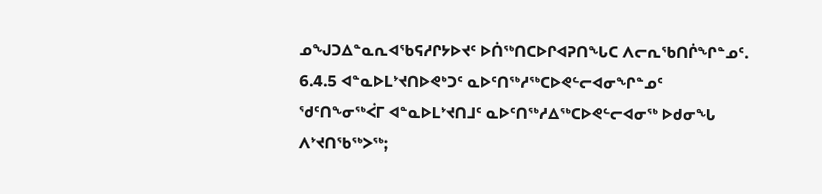ᓄᖑᑐᐃᓐᓇᕆᐊᖃᕋᓱᒋᔭᐅᔪᑦ ᐅᑏᖅᑎᑕᐅᒋᐊᕈᑎᖓᑕ ᐱᓕᕆᖃᑎᒌᖏᓐᓄᑦ.
6.4.5 ᐊᓐᓇᐅᒪᔾᔪᑎᐅᕙᒃᑐᑦ ᓇᐅᑦᑎᖅᓱᖅᑕᐅᕙᓪᓕᐊᓂᖏᓐᓄᑦ
ᖁᑦᑎᖕᓂᖅᐹᒥ ᐊᓐᓇᐅᒪᔾᔪᑎᒧᑦ ᓇᐅᑦᑎᖅᓱᐃᖅᑕᐅᕙᓪᓕᐊᓂᖅ ᐅᑯᓂᖓ ᐱᔾᔪᑎᖃᖅᐳᖅ;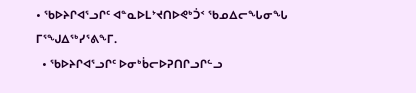• ᖃᐅᔨᒋᐊᕐᓗᒋᑦ ᐊᓐᓇᐅᒪᔾᔪᑎᐅᕙᒃᑑᑉ ᖃᓄᐃᓕᖓᓂᖓ ᒥᕐᖑᐃᖅᓯᕐᕕᖕᒥ.
  • ᖃᐅᔨᒋᐊᕐᓗᒋᑦ ᐅᓂᒃᑳᓕᐅᕈᑎᒋᓗᒋᓪᓗ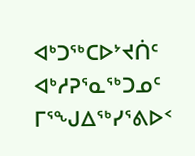ᐊᒃᑐᖅᑕᐅᔾᔪᑏᑦ ᐊᒃᓱᕈᕐᓇᖅᑐᓄᑦ ᒥᕐᖑᐃᖅᓯᕐᕕᐅᑉ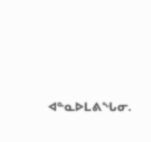ᐊᓐᓇᐅᒪᕕᖓᓂ.